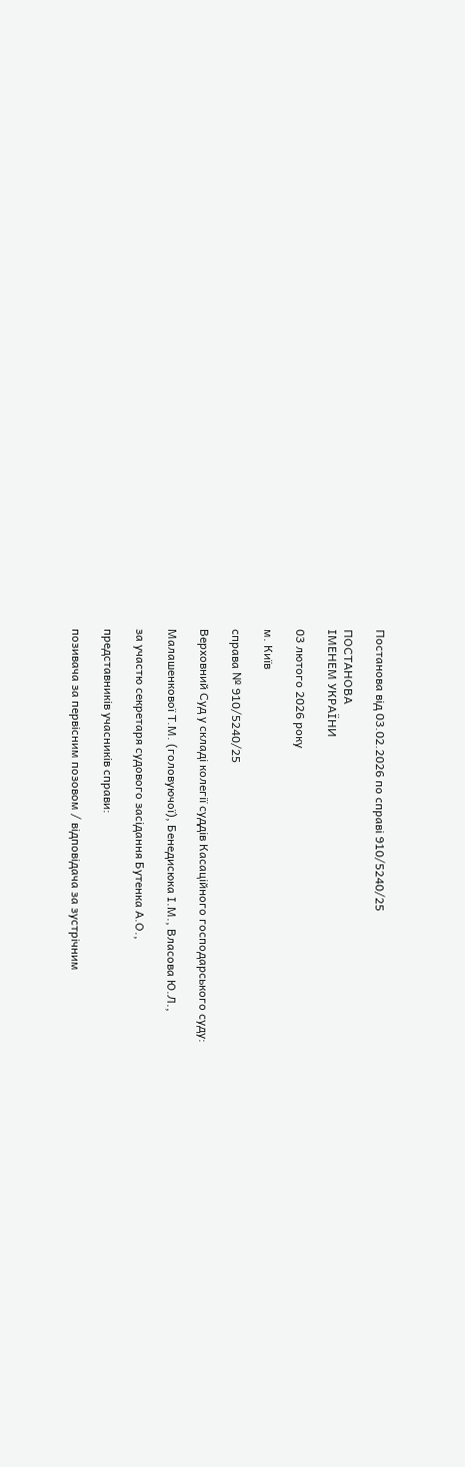Постанова від 03.02.2026 по справі 910/5240/25

ПОСТАНОВА
ІМЕНЕМ УКРАЇНИ

03 лютого 2026 року

м. Київ

cправа № 910/5240/25

Верховний Суд у складі колегії суддів Касаційного господарського суду:

Малашенкової Т.М. (головуючої), Бенедисюка І.М., Власова Ю.Л.,

за участю секретаря судового засідання Бутенка А.О.,

представників учасників справи:

позивача за первісним позовом / відповідача за зустрічним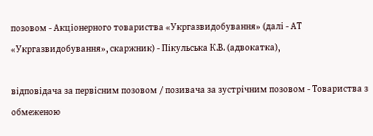позовом - Акціонерного товариства «Укргазвидобування» (далі - АТ «Укргазвидобування», скаржник) - Пікульська К.В. (адвокатка),

відповідача за первісним позовом / позивача за зустрічним позовом - Товариства з обмеженою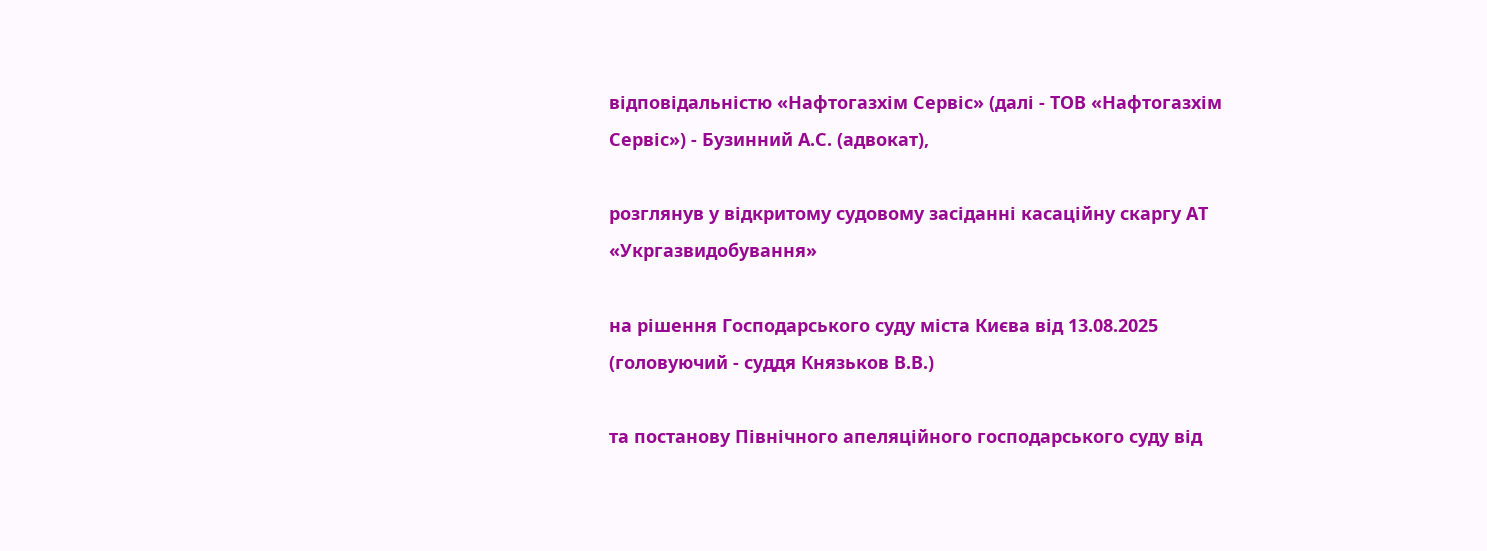відповідальністю «Нафтогазхім Сервіс» (далі - ТОВ «Нафтогазхім Сервіс») - Бузинний А.С. (адвокат),

розглянув у відкритому судовому засіданні касаційну скаргу АТ «Укргазвидобування»

на рішення Господарського суду міста Києва від 13.08.2025 (головуючий - суддя Князьков В.В.)

та постанову Північного апеляційного господарського суду від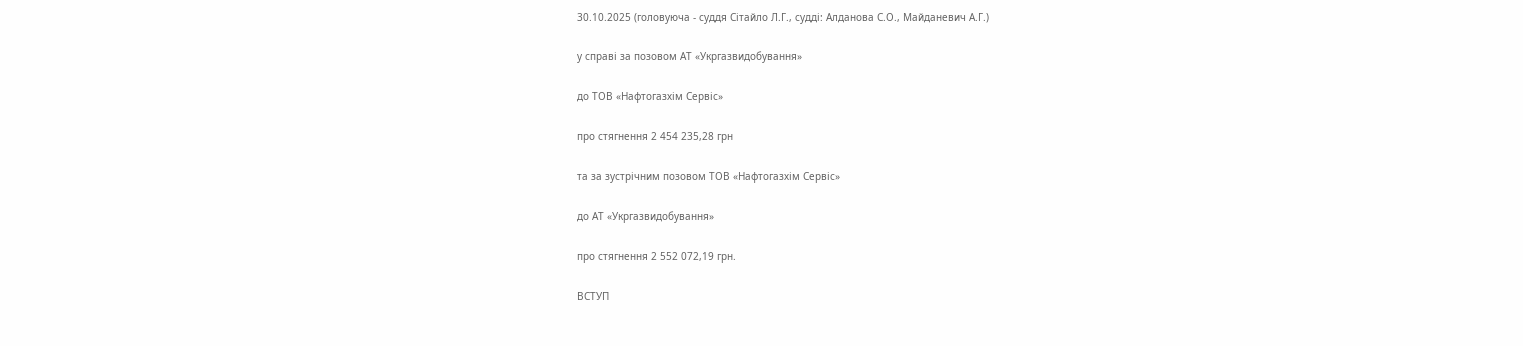30.10.2025 (головуюча - суддя Сітайло Л.Г., судді: Алданова С.О., Майданевич А.Г.)

у справі за позовом АТ «Укргазвидобування»

до ТОВ «Нафтогазхім Сервіс»

про стягнення 2 454 235,28 грн

та за зустрічним позовом ТОВ «Нафтогазхім Сервіс»

до АТ «Укргазвидобування»

про стягнення 2 552 072,19 грн.

ВСТУП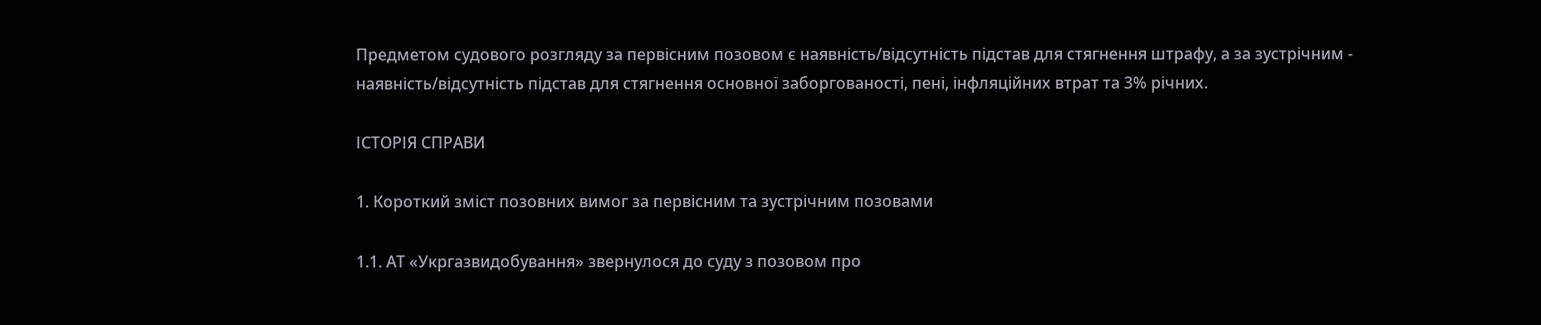Предметом судового розгляду за первісним позовом є наявність/відсутність підстав для стягнення штрафу, а за зустрічним - наявність/відсутність підстав для стягнення основної заборгованості, пені, інфляційних втрат та 3% річних.

ІСТОРІЯ СПРАВИ

1. Короткий зміст позовних вимог за первісним та зустрічним позовами

1.1. АТ «Укргазвидобування» звернулося до суду з позовом про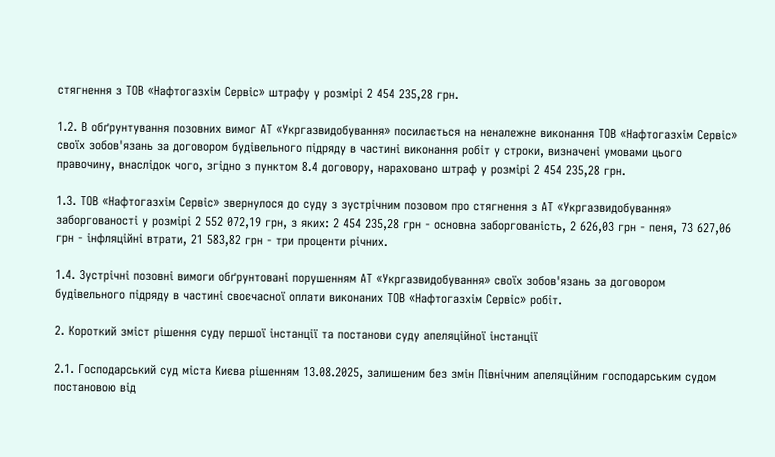стягнення з ТОВ «Нафтогазхім Сервіс» штрафу у розмірі 2 454 235,28 грн.

1.2. В обґрунтування позовних вимог АТ «Укргазвидобування» посилається на неналежне виконання ТОВ «Нафтогазхім Сервіс» своїх зобов'язань за договором будівельного підряду в частині виконання робіт у строки, визначені умовами цього правочину, внаслідок чого, згідно з пунктом 8.4 договору, нараховано штраф у розмірі 2 454 235,28 грн.

1.3. ТОВ «Нафтогазхім Сервіс» звернулося до суду з зустрічним позовом про стягнення з АТ «Укргазвидобування» заборгованості у розмірі 2 552 072,19 грн, з яких: 2 454 235,28 грн - основна заборгованість, 2 626,03 грн - пеня, 73 627,06 грн - інфляційні втрати, 21 583,82 грн - три проценти річних.

1.4. Зустрічні позовні вимоги обґрунтовані порушенням АТ «Укргазвидобування» своїх зобов'язань за договором будівельного підряду в частині своєчасної оплати виконаних ТОВ «Нафтогазхім Сервіс» робіт.

2. Короткий зміст рішення суду першої інстанції та постанови суду апеляційної інстанції

2.1. Господарський суд міста Києва рішенням 13.08.2025, залишеним без змін Північним апеляційним господарським судом постановою від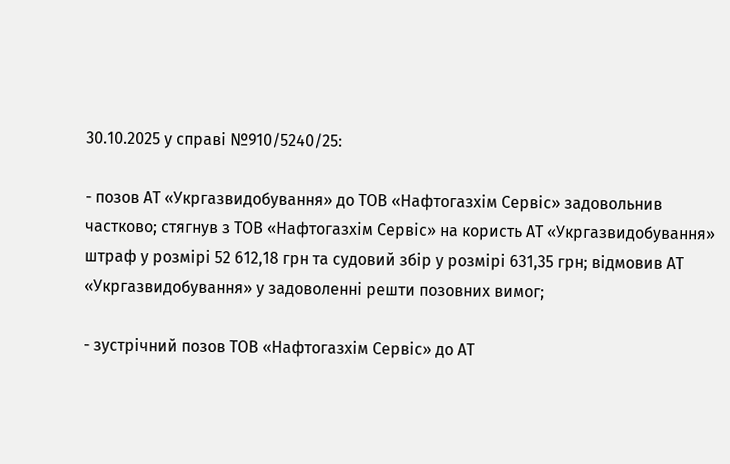30.10.2025 у справі №910/5240/25:

- позов АТ «Укргазвидобування» до ТОВ «Нафтогазхім Сервіс» задовольнив частково; стягнув з ТОВ «Нафтогазхім Сервіс» на користь АТ «Укргазвидобування» штраф у розмірі 52 612,18 грн та судовий збір у розмірі 631,35 грн; відмовив АТ «Укргазвидобування» у задоволенні решти позовних вимог;

- зустрічний позов ТОВ «Нафтогазхім Сервіс» до АТ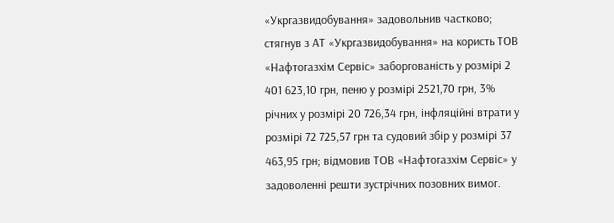«Укргазвидобування» задовольнив частково; стягнув з АТ «Укргазвидобування» на користь ТОВ «Нафтогазхім Сервіс» заборгованість у розмірі 2 401 623,10 грн, пеню у розмірі 2521,70 грн, 3% річних у розмірі 20 726,34 грн, інфляційні втрати у розмірі 72 725,57 грн та судовий збір у розмірі 37 463,95 грн; відмовив ТОВ «Нафтогазхім Сервіс» у задоволенні решти зустрічних позовних вимог.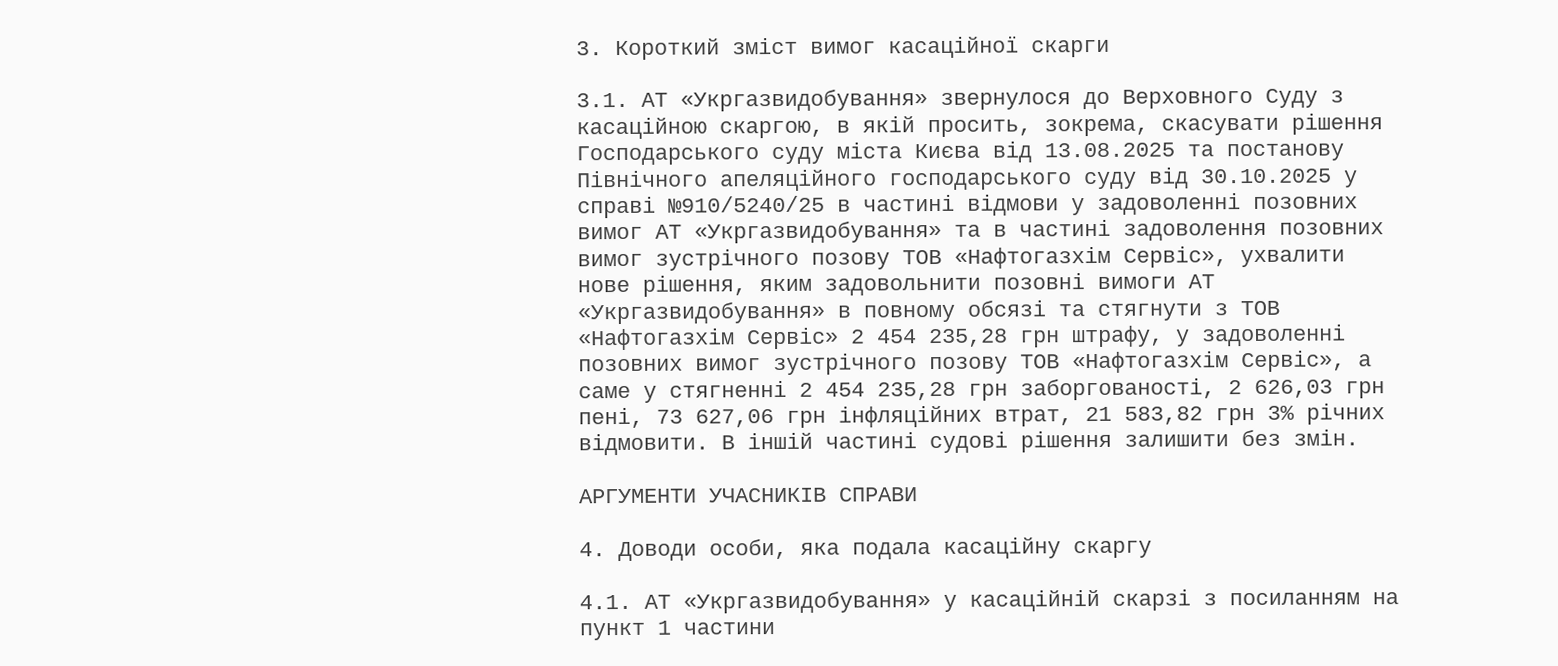3. Короткий зміст вимог касаційної скарги

3.1. АТ «Укргазвидобування» звернулося до Верховного Суду з касаційною скаргою, в якій просить, зокрема, скасувати рішення Господарського суду міста Києва від 13.08.2025 та постанову Північного апеляційного господарського суду від 30.10.2025 у справі №910/5240/25 в частині відмови у задоволенні позовних вимог АТ «Укргазвидобування» та в частині задоволення позовних вимог зустрічного позову ТОВ «Нафтогазхім Сервіс», ухвалити нове рішення, яким задовольнити позовні вимоги АТ «Укргазвидобування» в повному обсязі та стягнути з ТОВ «Нафтогазхім Сервіс» 2 454 235,28 грн штрафу, у задоволенні позовних вимог зустрічного позову ТОВ «Нафтогазхім Сервіс», а саме у стягненні 2 454 235,28 грн заборгованості, 2 626,03 грн пені, 73 627,06 грн інфляційних втрат, 21 583,82 грн 3% річних відмовити. В іншій частині судові рішення залишити без змін.

АРГУМЕНТИ УЧАСНИКІВ СПРАВИ

4. Доводи особи, яка подала касаційну скаргу

4.1. АТ «Укргазвидобування» у касаційній скарзі з посиланням на пункт 1 частини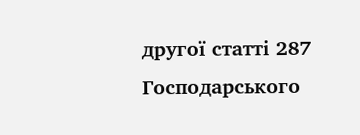другої статті 287 Господарського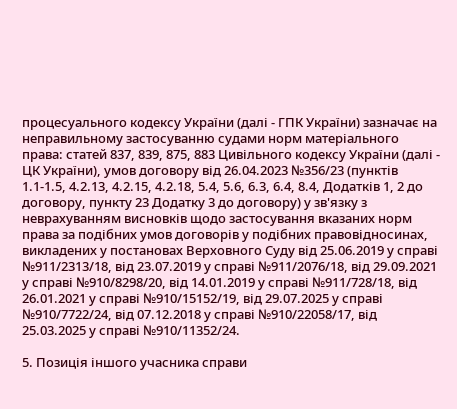процесуального кодексу України (далі - ГПК України) зазначає на неправильному застосуванню судами норм матеріального права: статей 837, 839, 875, 883 Цивільного кодексу України (далі - ЦК України), умов договору від 26.04.2023 №356/23 (пунктів 1.1-1.5, 4.2.13, 4.2.15, 4.2.18, 5.4, 5.6, 6.3, 6.4, 8.4, Додатків 1, 2 до договору, пункту 23 Додатку 3 до договору) у зв'язку з неврахуванням висновків щодо застосування вказаних норм права за подібних умов договорів у подібних правовідносинах, викладених у постановах Верховного Суду від 25.06.2019 у справі №911/2313/18, від 23.07.2019 у справі №911/2076/18, від 29.09.2021 у справі №910/8298/20, від 14.01.2019 у справі №911/728/18, від 26.01.2021 у справі №910/15152/19, від 29.07.2025 у справі №910/7722/24, від 07.12.2018 у справі №910/22058/17, від 25.03.2025 у справі №910/11352/24.

5. Позиція іншого учасника справи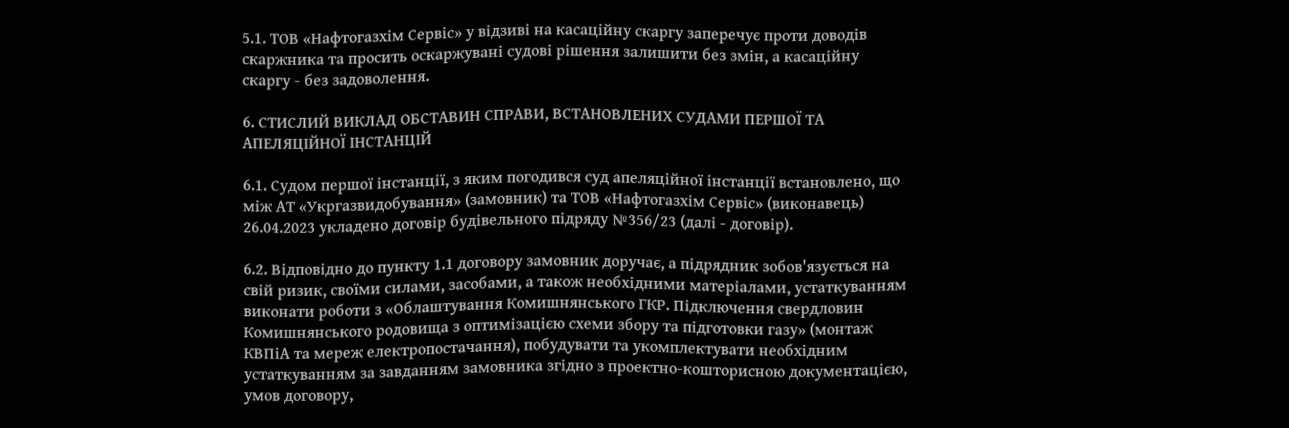5.1. ТОВ «Нафтогазхім Сервіс» у відзиві на касаційну скаргу заперечує проти доводів скаржника та просить оскаржувані судові рішення залишити без змін, а касаційну скаргу - без задоволення.

6. СТИСЛИЙ ВИКЛАД ОБСТАВИН СПРАВИ, ВСТАНОВЛЕНИХ СУДАМИ ПЕРШОЇ ТА АПЕЛЯЦІЙНОЇ ІНСТАНЦІЙ

6.1. Судом першої інстанції, з яким погодився суд апеляційної інстанції встановлено, що між АТ «Укргазвидобування» (замовник) та ТОВ «Нафтогазхім Сервіс» (виконавець) 26.04.2023 укладено договір будівельного підряду №356/23 (далі - договір).

6.2. Відповідно до пункту 1.1 договору замовник доручає, а підрядник зобов'язується на свій ризик, своїми силами, засобами, а також необхідними матеріалами, устаткуванням виконати роботи з «Облаштування Комишнянського ГКР. Підключення свердловин Комишнянського родовища з оптимізацією схеми збору та підготовки газу» (монтаж КВПіА та мереж електропостачання), побудувати та укомплектувати необхідним устаткуванням за завданням замовника згідно з проектно-кошторисною документацією, умов договору,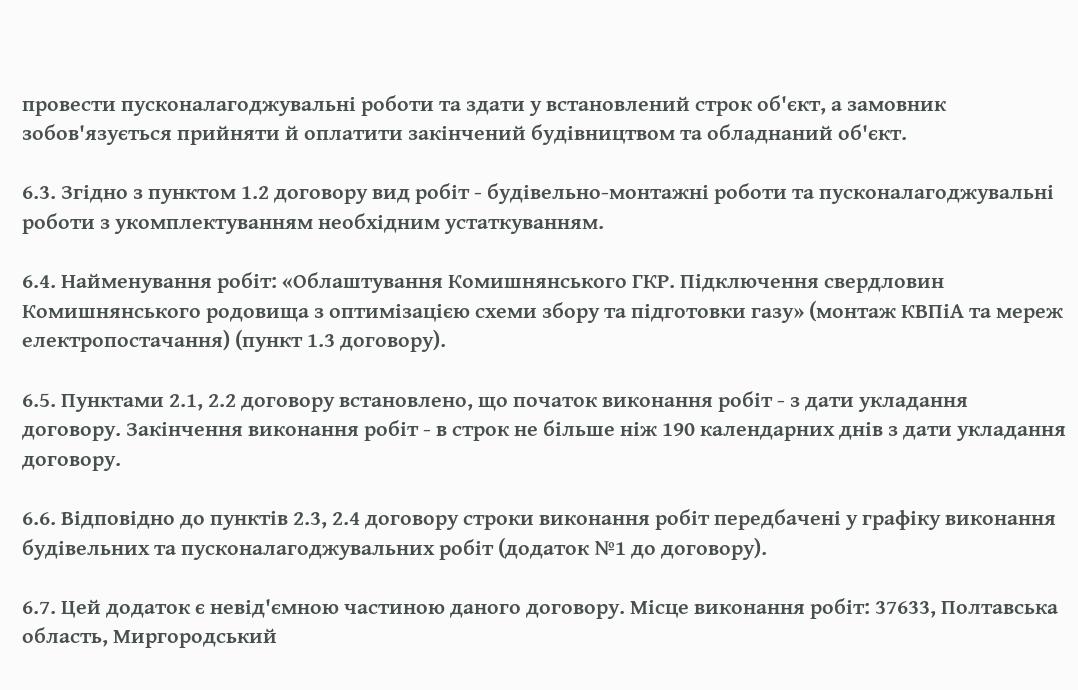провести пусконалагоджувальні роботи та здати у встановлений строк об'єкт, а замовник зобов'язується прийняти й оплатити закінчений будівництвом та обладнаний об'єкт.

6.3. Згідно з пунктом 1.2 договору вид робіт - будівельно-монтажні роботи та пусконалагоджувальні роботи з укомплектуванням необхідним устаткуванням.

6.4. Найменування робіт: «Облаштування Комишнянського ГКР. Підключення свердловин Комишнянського родовища з оптимізацією схеми збору та підготовки газу» (монтаж КВПіА та мереж електропостачання) (пункт 1.3 договору).

6.5. Пунктами 2.1, 2.2 договору встановлено, що початок виконання робіт - з дати укладання договору. Закінчення виконання робіт - в строк не більше ніж 190 календарних днів з дати укладання договору.

6.6. Відповідно до пунктів 2.3, 2.4 договору строки виконання робіт передбачені у графіку виконання будівельних та пусконалагоджувальних робіт (додаток №1 до договору).

6.7. Цей додаток є невід'ємною частиною даного договору. Місце виконання робіт: 37633, Полтавська область, Миргородський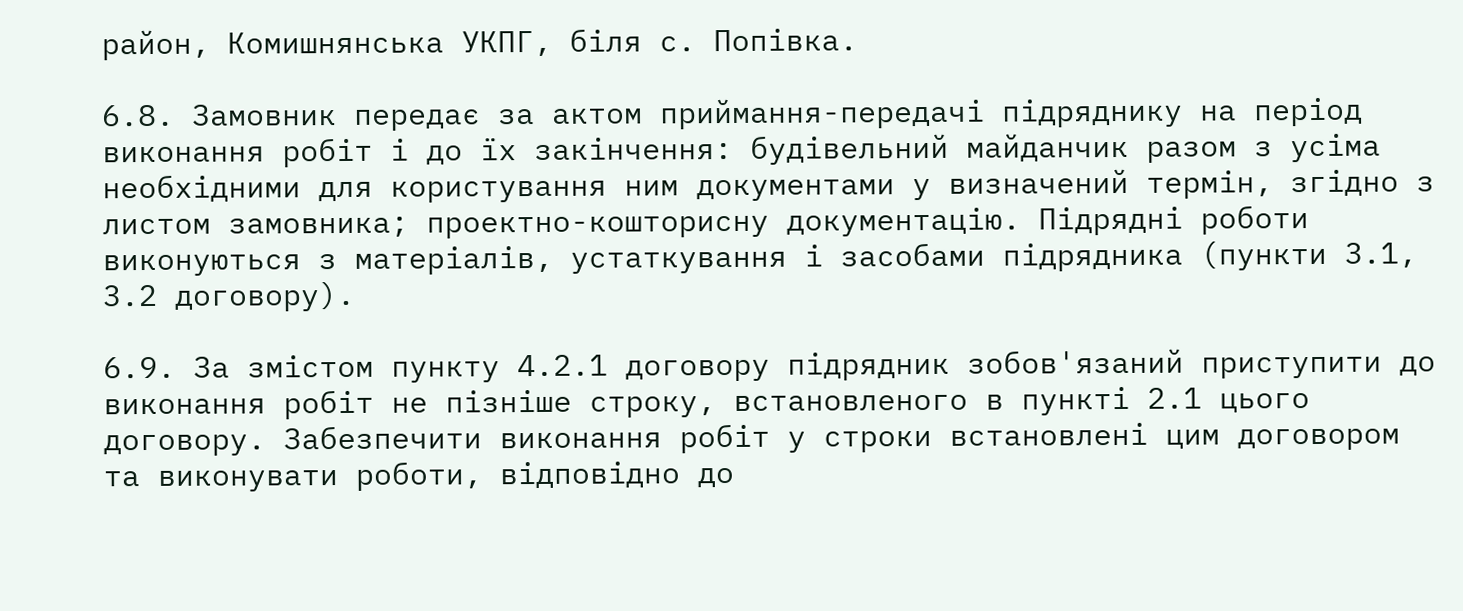район, Комишнянська УКПГ, біля с. Попівка.

6.8. Замовник передає за актом приймання-передачі підряднику на період виконання робіт і до їх закінчення: будівельний майданчик разом з усіма необхідними для користування ним документами у визначений термін, згідно з листом замовника; проектно-кошторисну документацію. Підрядні роботи виконуються з матеріалів, устаткування і засобами підрядника (пункти 3.1, 3.2 договору).

6.9. За змістом пункту 4.2.1 договору підрядник зобов'язаний приступити до виконання робіт не пізніше строку, встановленого в пункті 2.1 цього договору. Забезпечити виконання робіт у строки встановлені цим договором та виконувати роботи, відповідно до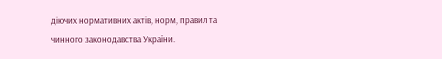діючих нормативних актів, норм, правил та чинного законодавства України.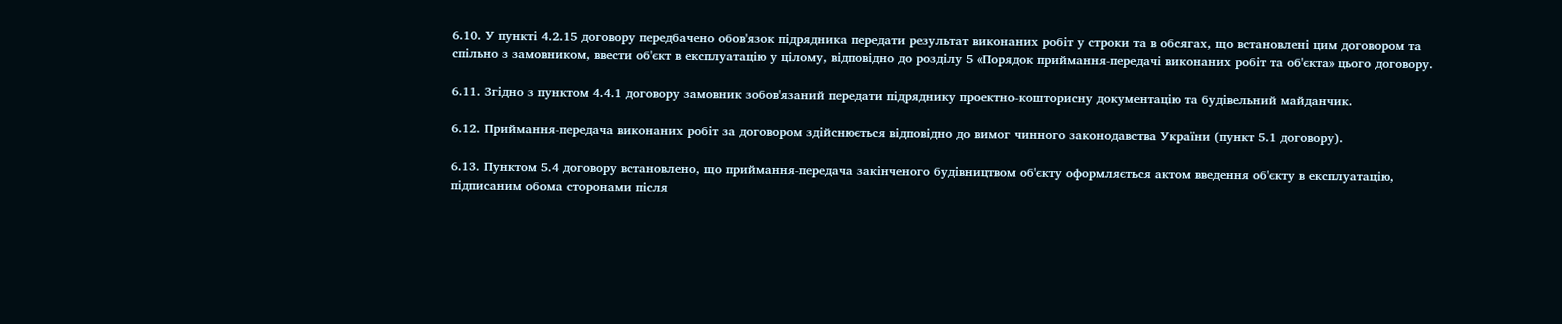6.10. У пункті 4.2.15 договору передбачено обов'язок підрядника передати результат виконаних робіт у строки та в обсягах, що встановлені цим договором та спільно з замовником, ввести об'єкт в експлуатацію у цілому, відповідно до розділу 5 «Порядок приймання-передачі виконаних робіт та об'єкта» цього договору.

6.11. Згідно з пунктом 4.4.1 договору замовник зобов'язаний передати підряднику проектно-кошторисну документацію та будівельний майданчик.

6.12. Приймання-передача виконаних робіт за договором здійснюється відповідно до вимог чинного законодавства України (пункт 5.1 договору).

6.13. Пунктом 5.4 договору встановлено, що приймання-передача закінченого будівництвом об'єкту оформляється актом введення об'єкту в експлуатацію, підписаним обома сторонами після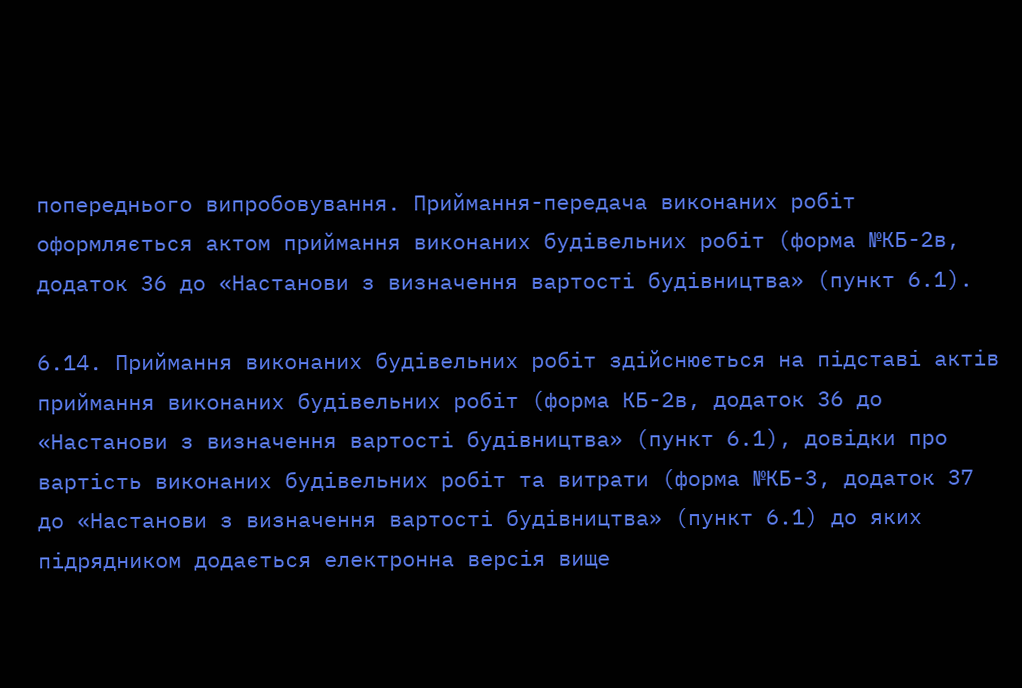попереднього випробовування. Приймання-передача виконаних робіт оформляється актом приймання виконаних будівельних робіт (форма №КБ-2в, додаток 36 до «Настанови з визначення вартості будівництва» (пункт 6.1).

6.14. Приймання виконаних будівельних робіт здійснюється на підставі актів приймання виконаних будівельних робіт (форма КБ-2в, додаток 36 до «Настанови з визначення вартості будівництва» (пункт 6.1), довідки про вартість виконаних будівельних робіт та витрати (форма №КБ-3, додаток 37 до «Настанови з визначення вартості будівництва» (пункт 6.1) до яких підрядником додається електронна версія вище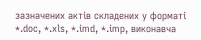зазначених актів складених у форматі *.doc, *.xls, *.imd, *.imp, виконавча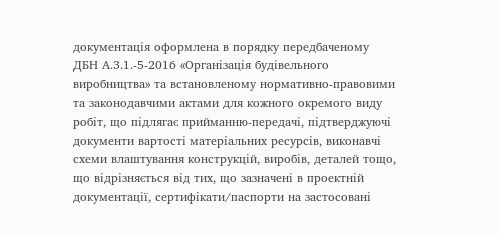документація оформлена в порядку передбаченому ДБН А.3.1.-5-2016 «Організація будівельного виробництва» та встановленому нормативно-правовими та законодавчими актами для кожного окремого виду робіт, що підлягає прийманню-передачі, підтверджуючі документи вартості матеріальних ресурсів, виконавчі схеми влаштування конструкцій, виробів, деталей тощо, що відрізняється від тих, що зазначені в проектній документації, сертифікати/паспорти на застосовані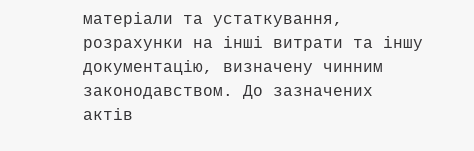матеріали та устаткування, розрахунки на інші витрати та іншу документацію, визначену чинним законодавством. До зазначених актів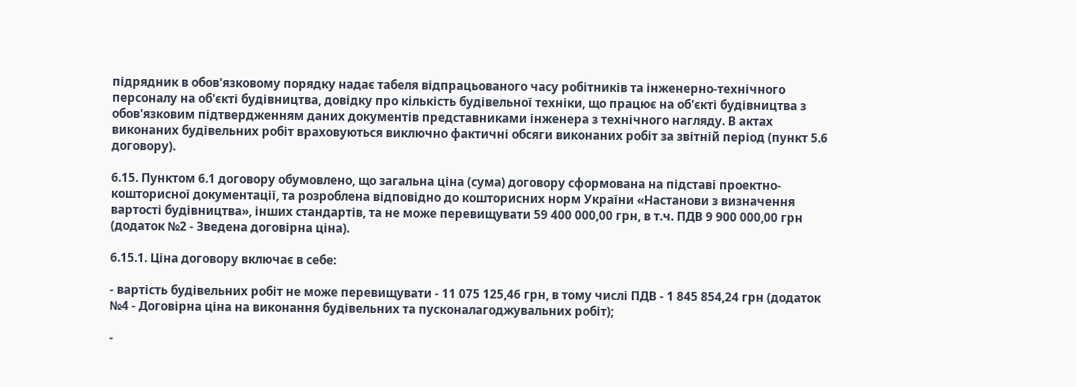підрядник в обов'язковому порядку надає табеля відпрацьованого часу робітників та інженерно-технічного персоналу на об'єкті будівництва, довідку про кількість будівельної техніки, що працює на об'єкті будівництва з обов'язковим підтвердженням даних документів представниками інженера з технічного нагляду. В актах виконаних будівельних робіт враховуються виключно фактичні обсяги виконаних робіт за звітній період (пункт 5.6 договору).

6.15. Пунктом 6.1 договору обумовлено, що загальна ціна (сума) договору сформована на підставі проектно-кошторисної документації, та розроблена відповідно до кошторисних норм України «Настанови з визначення вартості будівництва», інших стандартів, та не може перевищувати 59 400 000,00 грн, в т.ч. ПДВ 9 900 000,00 грн (додаток №2 - Зведена договірна ціна).

6.15.1. Ціна договору включає в себе:

- вартість будівельних робіт не може перевищувати - 11 075 125,46 грн, в тому числі ПДВ - 1 845 854,24 грн (додаток №4 - Договірна ціна на виконання будівельних та пусконалагоджувальних робіт);

-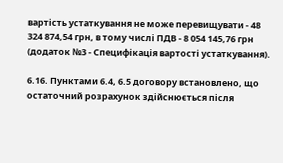вартість устаткування не може перевищувати - 48 324 874,54 грн, в тому числі ПДВ - 8 054 145,76 грн (додаток №3 - Специфікація вартості устаткування).

6.16. Пунктами 6.4, 6.5 договору встановлено, що остаточний розрахунок здійснюється після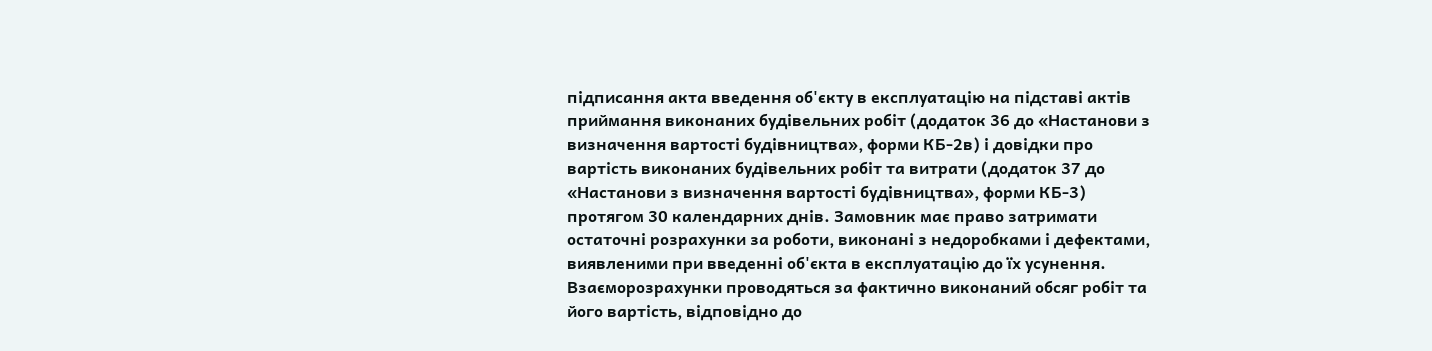підписання акта введення об'єкту в експлуатацію на підставі актів приймання виконаних будівельних робіт (додаток 36 до «Настанови з визначення вартості будівництва», форми КБ-2в) і довідки про вартість виконаних будівельних робіт та витрати (додаток 37 до «Настанови з визначення вартості будівництва», форми КБ-3) протягом 30 календарних днів. Замовник має право затримати остаточні розрахунки за роботи, виконані з недоробками і дефектами, виявленими при введенні об'єкта в експлуатацію до їх усунення. Взаєморозрахунки проводяться за фактично виконаний обсяг робіт та його вартість, відповідно до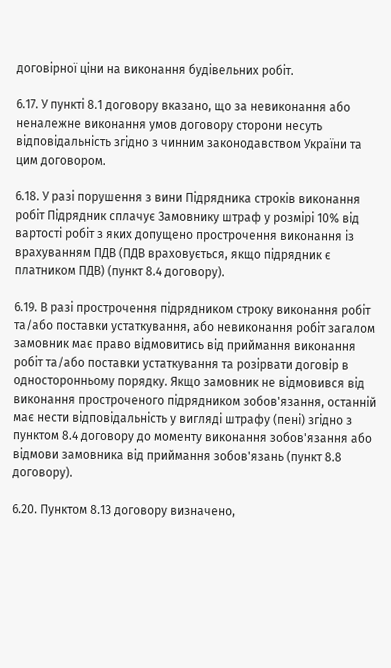договірної ціни на виконання будівельних робіт.

6.17. У пункті 8.1 договору вказано, що за невиконання або неналежне виконання умов договору сторони несуть відповідальність згідно з чинним законодавством України та цим договором.

6.18. У разі порушення з вини Підрядника строків виконання робіт Підрядник сплачує Замовнику штраф у розмірі 10% від вартості робіт з яких допущено прострочення виконання із врахуванням ПДВ (ПДВ враховується, якщо підрядник є платником ПДВ) (пункт 8.4 договору).

6.19. В разі прострочення підрядником строку виконання робіт та/або поставки устаткування, або невиконання робіт загалом замовник має право відмовитись від приймання виконання робіт та/або поставки устаткування та розірвати договір в односторонньому порядку. Якщо замовник не відмовився від виконання простроченого підрядником зобов'язання, останній має нести відповідальність у вигляді штрафу (пені) згідно з пунктом 8.4 договору до моменту виконання зобов'язання або відмови замовника від приймання зобов'язань (пункт 8.8 договору).

6.20. Пунктом 8.13 договору визначено,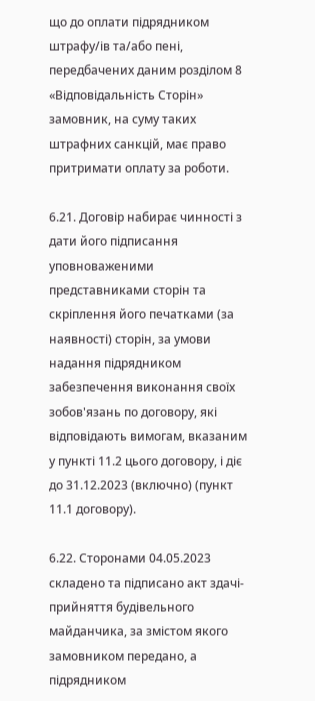що до оплати підрядником штрафу/ів та/або пені, передбачених даним розділом 8 «Відповідальність Сторін» замовник, на суму таких штрафних санкцій, має право притримати оплату за роботи.

6.21. Договір набирає чинності з дати його підписання уповноваженими представниками сторін та скріплення його печатками (за наявності) сторін, за умови надання підрядником забезпечення виконання своїх зобов'язань по договору, які відповідають вимогам, вказаним у пункті 11.2 цього договору, і діє до 31.12.2023 (включно) (пункт 11.1 договору).

6.22. Сторонами 04.05.2023 складено та підписано акт здачі-прийняття будівельного майданчика, за змістом якого замовником передано, а підрядником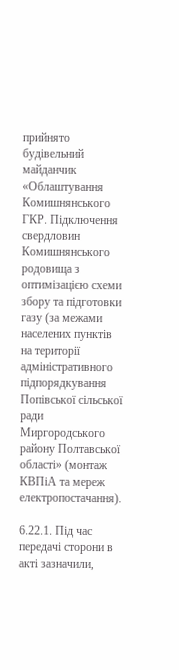прийнято будівельний майданчик «Облаштування Комишнянського ГКР. Підключення свердловин Комишнянського родовища з оптимізацією схеми збору та підготовки газу (за межами населених пунктів на території адміністративного підпорядкування Попівської сільської ради Миргородського району Полтавської області» (монтаж КВПіА та мереж електропостачання).

6.22.1. Під час передачі сторони в акті зазначили,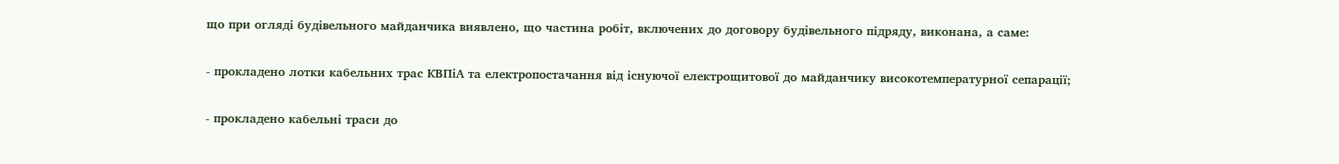що при огляді будівельного майданчика виявлено, що частина робіт, включених до договору будівельного підряду, виконана, а саме:

- прокладено лотки кабельних трас КВПіА та електропостачання від існуючої електрощитової до майданчику високотемпературної сепарації;

- прокладено кабельні траси до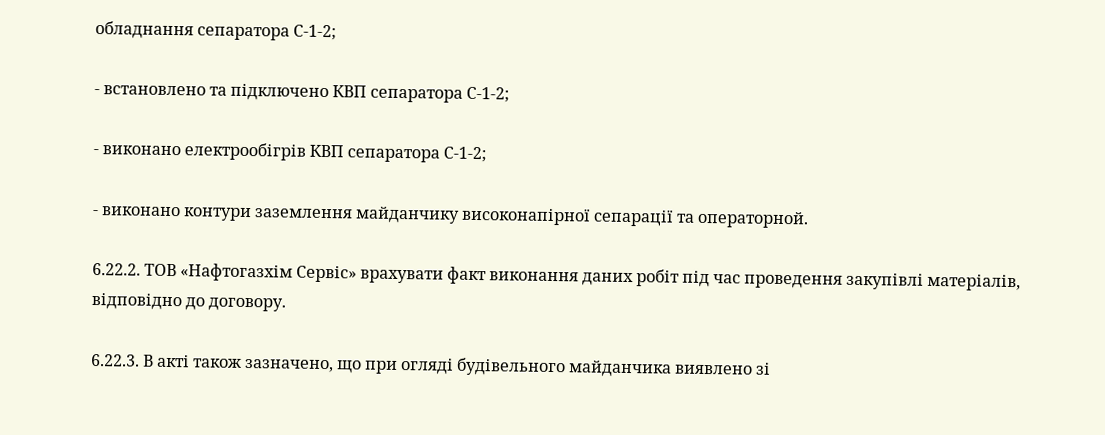обладнання сепаратора С-1-2;

- встановлено та підключено КВП сепаратора С-1-2;

- виконано електрообігрів КВП сепаратора С-1-2;

- виконано контури заземлення майданчику високонапірної сепарації та операторной.

6.22.2. ТОВ «Нафтогазхім Сервіс» врахувати факт виконання даних робіт під час проведення закупівлі матеріалів, відповідно до договору.

6.22.3. В акті також зазначено, що при огляді будівельного майданчика виявлено зі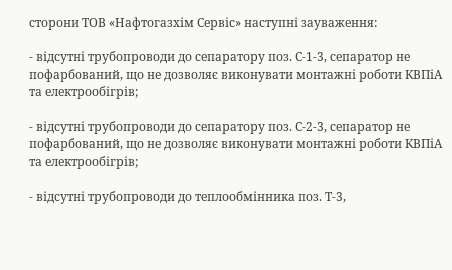сторони ТОВ «Нафтогазхім Сервіс» наступні зауваження:

- відсутні трубопроводи до сепаратору поз. С-1-3, сепаратор не пофарбований, що не дозволяє виконувати монтажні роботи КВПіА та електрообігрів;

- відсутні трубопроводи до сепаратору поз. С-2-3, сепаратор не пофарбований, що не дозволяє виконувати монтажні роботи КВПіА та електрообігрів;

- відсутні трубопроводи до теплообмінника поз. Т-3,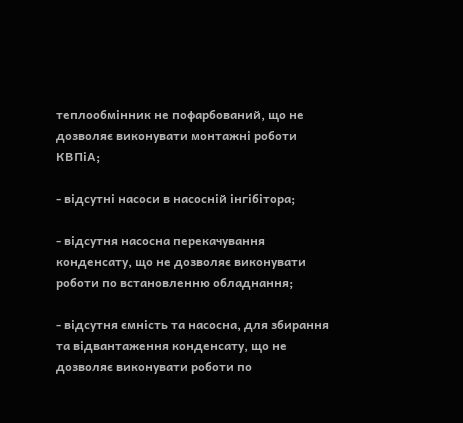теплообмінник не пофарбований, що не дозволяє виконувати монтажні роботи КВПіА;

- відсутні насоси в насосній інгібітора;

- відсутня насосна перекачування конденсату, що не дозволяє виконувати роботи по встановленню обладнання;

- відсутня ємність та насосна, для збирання та відвантаження конденсату, що не дозволяє виконувати роботи по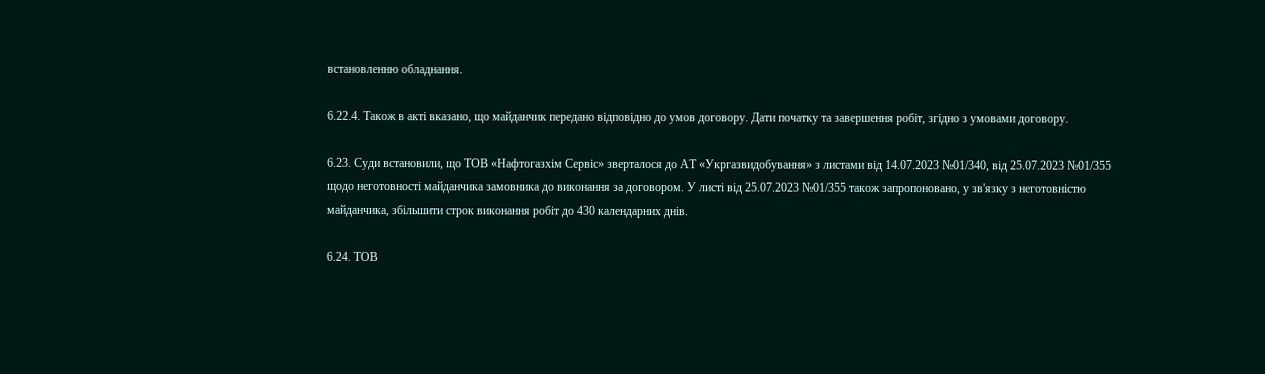встановленню обладнання.

6.22.4. Також в акті вказано, що майданчик передано відповідно до умов договору. Дати початку та завершення робіт, згідно з умовами договору.

6.23. Суди встановили, що ТОВ «Нафтогазхім Сервіс» зверталося до АТ «Укргазвидобування» з листами від 14.07.2023 №01/340, від 25.07.2023 №01/355 щодо неготовності майданчика замовника до виконання за договором. У листі від 25.07.2023 №01/355 також запропоновано, у зв'язку з неготовністю майданчика, збільшити строк виконання робіт до 430 календарних днів.

6.24. ТОВ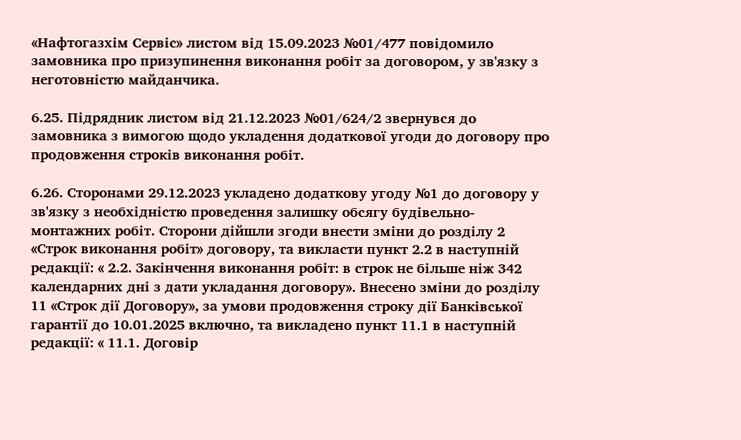«Нафтогазхім Сервіс» листом від 15.09.2023 №01/477 повідомило замовника про призупинення виконання робіт за договором, у зв'язку з неготовністю майданчика.

6.25. Підрядник листом від 21.12.2023 №01/624/2 звернувся до замовника з вимогою щодо укладення додаткової угоди до договору про продовження строків виконання робіт.

6.26. Сторонами 29.12.2023 укладено додаткову угоду №1 до договору у зв'язку з необхідністю проведення залишку обсягу будівельно-монтажних робіт. Сторони дійшли згоди внести зміни до розділу 2 «Строк виконання робіт» договору, та викласти пункт 2.2 в наступній редакції: « 2.2. Закінчення виконання робіт: в строк не більше ніж 342 календарних дні з дати укладання договору». Внесено зміни до розділу 11 «Строк дії Договору», за умови продовження строку дії Банківської гарантії до 10.01.2025 включно, та викладено пункт 11.1 в наступній редакції: « 11.1. Договір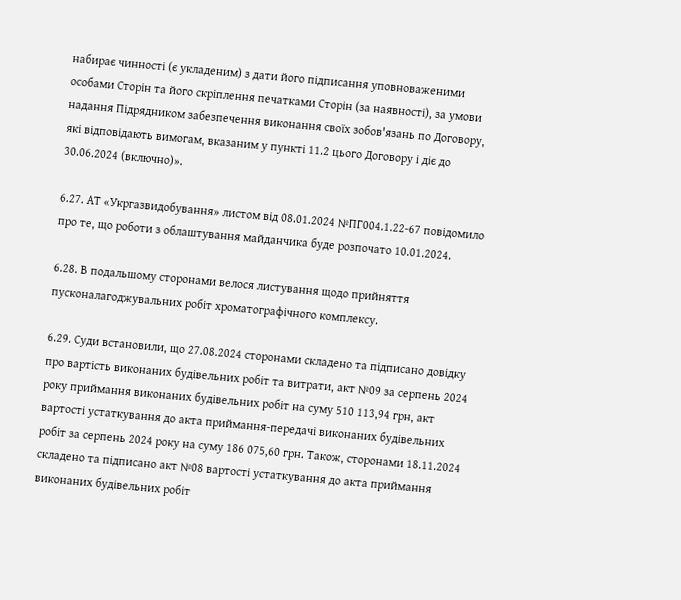набирає чинності (є укладеним) з дати його підписання уповноваженими особами Сторін та його скріплення печатками Сторін (за наявності), за умови надання Підрядником забезпечення виконання своїх зобов'язань по Договору, які відповідають вимогам, вказаним у пункті 11.2 цього Договору і діє до 30.06.2024 (включно)».

6.27. АТ «Укргазвидобування» листом від 08.01.2024 №ПГ004.1.22-67 повідомило про те, що роботи з облаштування майданчика буде розпочато 10.01.2024.

6.28. В подальшому сторонами велося листування щодо прийняття пусконалагоджувальних робіт хроматографічного комплексу.

6.29. Суди встановили, що 27.08.2024 сторонами складено та підписано довідку про вартість виконаних будівельних робіт та витрати, акт №09 за серпень 2024 року приймання виконаних будівельних робіт на суму 510 113,94 грн, акт вартості устаткування до акта приймання-передачі виконаних будівельних робіт за серпень 2024 року на суму 186 075,60 грн. Також, сторонами 18.11.2024 складено та підписано акт №08 вартості устаткування до акта приймання виконаних будівельних робіт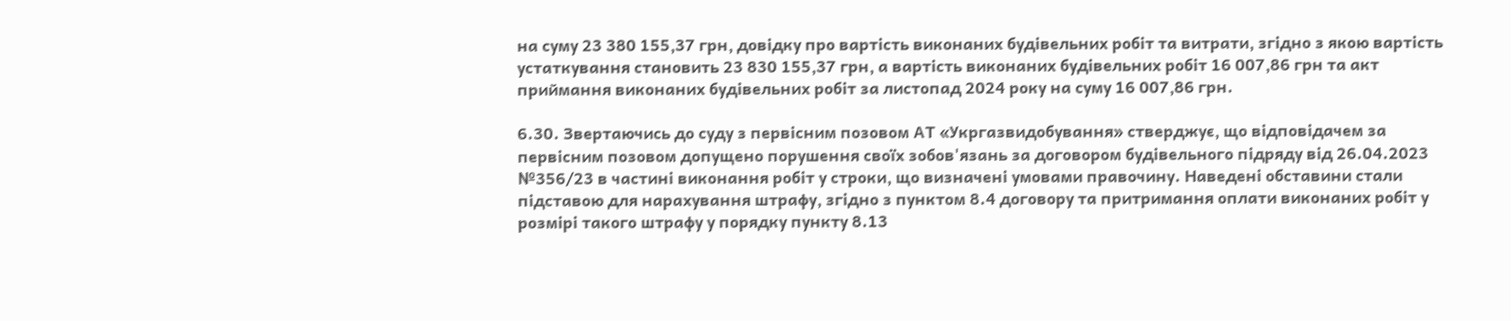на суму 23 380 155,37 грн, довідку про вартість виконаних будівельних робіт та витрати, згідно з якою вартість устаткування становить 23 830 155,37 грн, а вартість виконаних будівельних робіт 16 007,86 грн та акт приймання виконаних будівельних робіт за листопад 2024 року на суму 16 007,86 грн.

6.30. Звертаючись до суду з первісним позовом АТ «Укргазвидобування» стверджує, що відповідачем за первісним позовом допущено порушення своїх зобов'язань за договором будівельного підряду від 26.04.2023 №356/23 в частині виконання робіт у строки, що визначені умовами правочину. Наведені обставини стали підставою для нарахування штрафу, згідно з пунктом 8.4 договору та притримання оплати виконаних робіт у розмірі такого штрафу у порядку пункту 8.13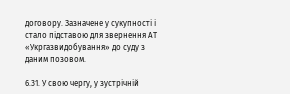договору. Зазначене у сукупності і стало підставою для звернення АТ «Укргазвидобування» до суду з даним позовом.

6.31. У свою чергу, у зустрічній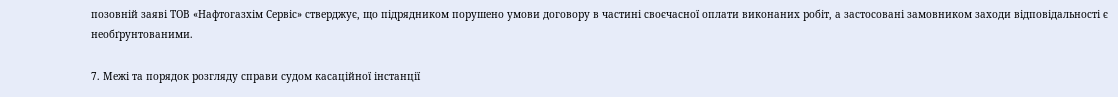позовній заяві ТОВ «Нафтогазхім Сервіс» стверджує, що підрядником порушено умови договору в частині своєчасної оплати виконаних робіт, а застосовані замовником заходи відповідальності є необґрунтованими.

7. Межі та порядок розгляду справи судом касаційної інстанції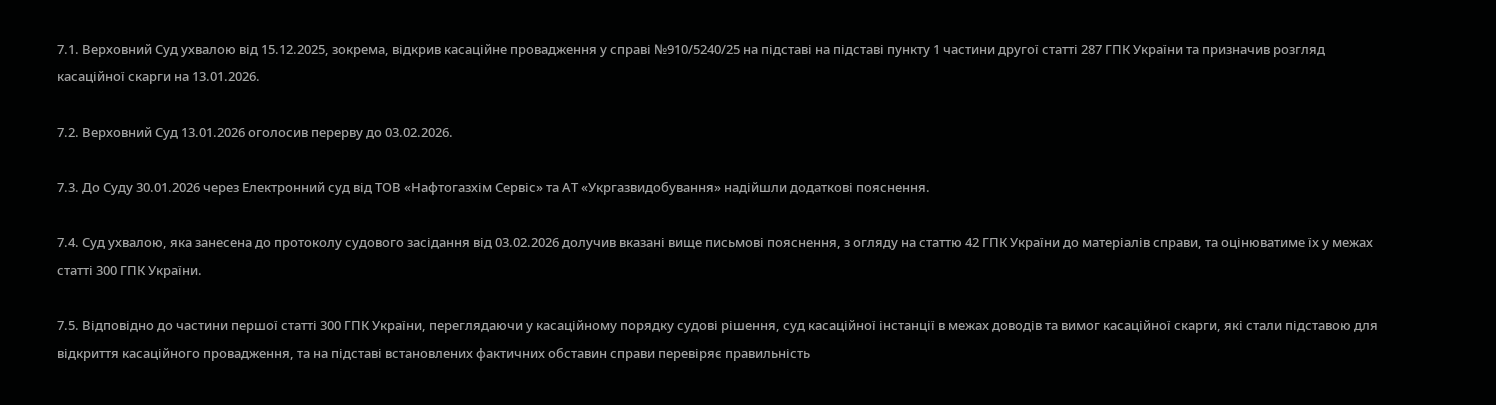7.1. Верховний Суд ухвалою від 15.12.2025, зокрема, відкрив касаційне провадження у справі №910/5240/25 на підставі на підставі пункту 1 частини другої статті 287 ГПК України та призначив розгляд касаційної скарги на 13.01.2026.

7.2. Верховний Суд 13.01.2026 оголосив перерву до 03.02.2026.

7.3. До Суду 30.01.2026 через Електронний суд від ТОВ «Нафтогазхім Сервіс» та АТ «Укргазвидобування» надійшли додаткові пояснення.

7.4. Суд ухвалою, яка занесена до протоколу судового засідання від 03.02.2026 долучив вказані вище письмові пояснення, з огляду на статтю 42 ГПК України до матеріалів справи, та оцінюватиме їх у межах статті 300 ГПК України.

7.5. Відповідно до частини першої статті 300 ГПК України, переглядаючи у касаційному порядку судові рішення, суд касаційної інстанції в межах доводів та вимог касаційної скарги, які стали підставою для відкриття касаційного провадження, та на підставі встановлених фактичних обставин справи перевіряє правильність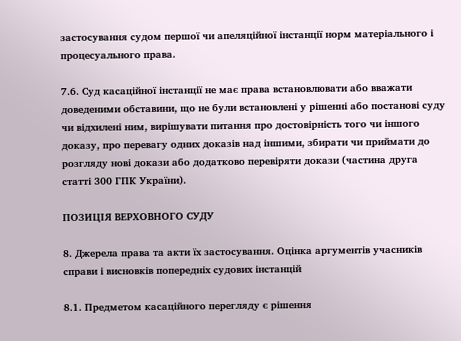застосування судом першої чи апеляційної інстанції норм матеріального і процесуального права.

7.6. Суд касаційної інстанції не має права встановлювати або вважати доведеними обставини, що не були встановлені у рішенні або постанові суду чи відхилені ним, вирішувати питання про достовірність того чи іншого доказу, про перевагу одних доказів над іншими, збирати чи приймати до розгляду нові докази або додатково перевіряти докази (частина друга статті 300 ГПК України).

ПОЗИЦІЯ ВЕРХОВНОГО СУДУ

8. Джерела права та акти їх застосування. Оцінка аргументів учасників справи і висновків попередніх судових інстанцій

8.1. Предметом касаційного перегляду є рішення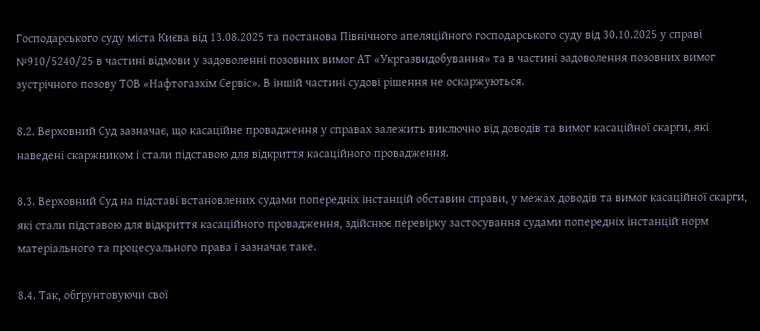Господарського суду міста Києва від 13.08.2025 та постанова Північного апеляційного господарського суду від 30.10.2025 у справі №910/5240/25 в частині відмови у задоволенні позовних вимог АТ «Укргазвидобування» та в частині задоволення позовних вимог зустрічного позову ТОВ «Нафтогазхім Сервіс». В іншій частині судові рішення не оскаржуються.

8.2. Верховний Суд зазначає, що касаційне провадження у справах залежить виключно від доводів та вимог касаційної скарги, які наведені скаржником і стали підставою для відкриття касаційного провадження.

8.3. Верховний Суд на підставі встановлених судами попередніх інстанцій обставин справи, у межах доводів та вимог касаційної скарги, які стали підставою для відкриття касаційного провадження, здійснює перевірку застосування судами попередніх інстанцій норм матеріального та процесуального права і зазначає таке.

8.4. Так, обґрунтовуючи свої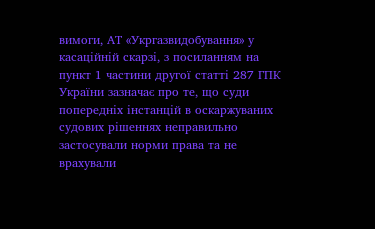вимоги, АТ «Укргазвидобування» у касаційній скарзі, з посиланням на пункт 1 частини другої статті 287 ГПК України зазначає про те, що суди попередніх інстанцій в оскаржуваних судових рішеннях неправильно застосували норми права та не врахували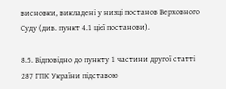висновки, викладені у низці постанов Верховного Суду (див. пункт 4.1 цієї постанови).

8.5. Відповідно до пункту 1 частини другої статті 287 ГПК України підставою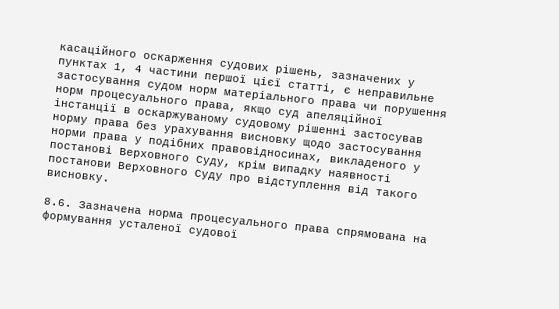касаційного оскарження судових рішень, зазначених у пунктах 1, 4 частини першої цієї статті, є неправильне застосування судом норм матеріального права чи порушення норм процесуального права, якщо суд апеляційної інстанції в оскаржуваному судовому рішенні застосував норму права без урахування висновку щодо застосування норми права у подібних правовідносинах, викладеного у постанові Верховного Суду, крім випадку наявності постанови Верховного Суду про відступлення від такого висновку.

8.6. Зазначена норма процесуального права спрямована на формування усталеної судової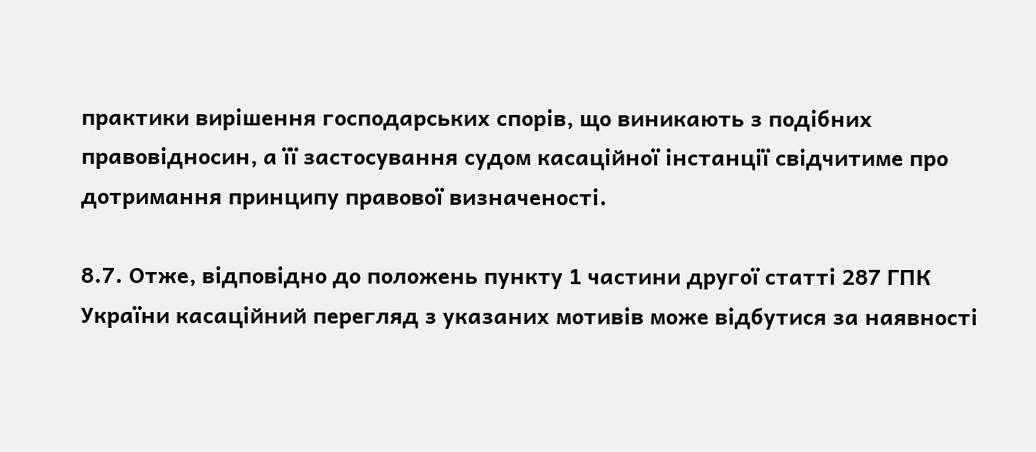практики вирішення господарських спорів, що виникають з подібних правовідносин, а її застосування судом касаційної інстанції свідчитиме про дотримання принципу правової визначеності.

8.7. Отже, відповідно до положень пункту 1 частини другої статті 287 ГПК України касаційний перегляд з указаних мотивів може відбутися за наявності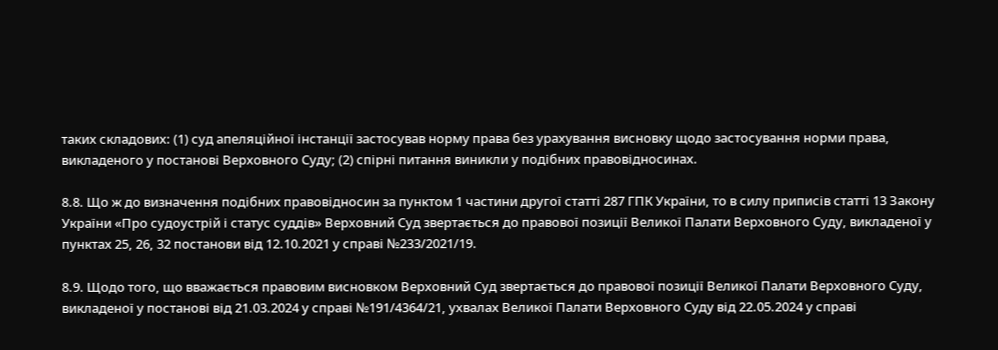таких складових: (1) суд апеляційної інстанції застосував норму права без урахування висновку щодо застосування норми права, викладеного у постанові Верховного Суду; (2) спірні питання виникли у подібних правовідносинах.

8.8. Що ж до визначення подібних правовідносин за пунктом 1 частини другої статті 287 ГПК України, то в силу приписів статті 13 Закону України «Про судоустрій і статус суддів» Верховний Суд звертається до правової позиції Великої Палати Верховного Суду, викладеної у пунктах 25, 26, 32 постанови від 12.10.2021 у справі №233/2021/19.

8.9. Щодо того, що вважається правовим висновком Верховний Суд звертається до правової позиції Великої Палати Верховного Суду, викладеної у постанові від 21.03.2024 у справі №191/4364/21, ухвалах Великої Палати Верховного Суду від 22.05.2024 у справі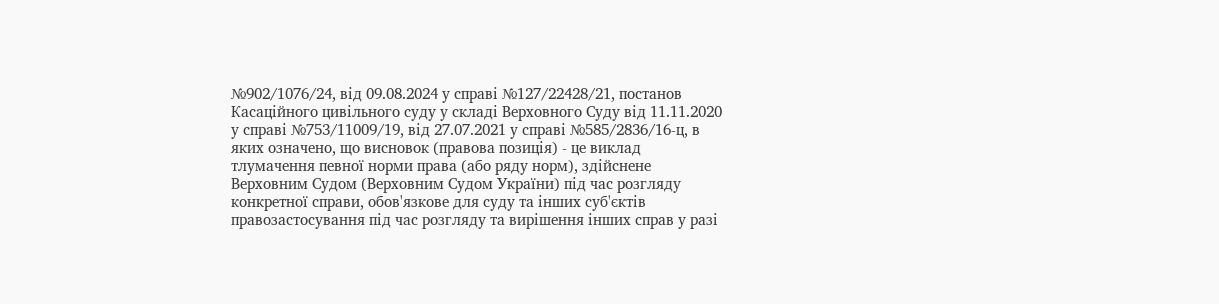№902/1076/24, від 09.08.2024 у справі №127/22428/21, постанов Касаційного цивільного суду у складі Верховного Суду від 11.11.2020 у справі №753/11009/19, від 27.07.2021 у справі №585/2836/16-ц, в яких означено, що висновок (правова позиція) - це виклад тлумачення певної норми права (або ряду норм), здійснене Верховним Судом (Верховним Судом України) під час розгляду конкретної справи, обов'язкове для суду та інших суб'єктів правозастосування під час розгляду та вирішення інших справ у разі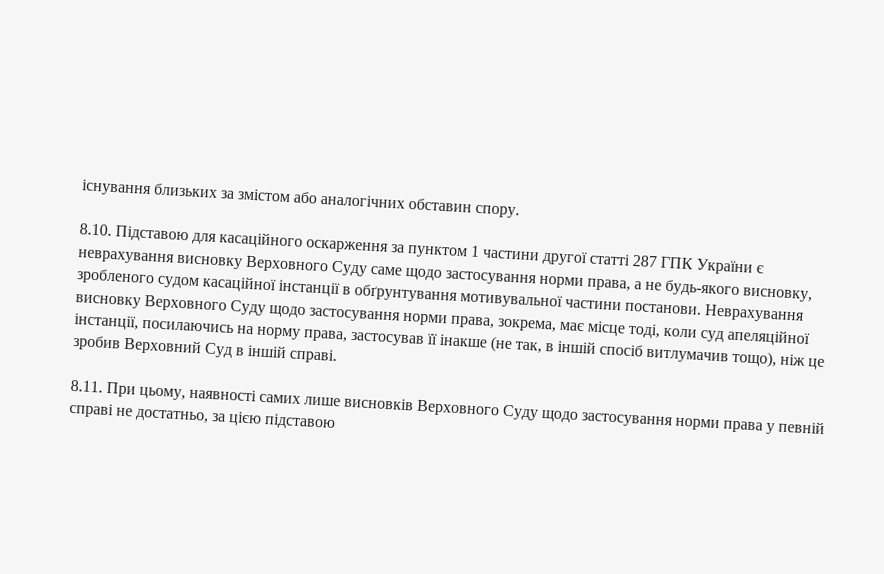існування близьких за змістом або аналогічних обставин спору.

8.10. Підставою для касаційного оскарження за пунктом 1 частини другої статті 287 ГПК України є неврахування висновку Верховного Суду саме щодо застосування норми права, а не будь-якого висновку, зробленого судом касаційної інстанції в обґрунтування мотивувальної частини постанови. Неврахування висновку Верховного Суду щодо застосування норми права, зокрема, має місце тоді, коли суд апеляційної інстанції, посилаючись на норму права, застосував її інакше (не так, в іншій спосіб витлумачив тощо), ніж це зробив Верховний Суд в іншій справі.

8.11. При цьому, наявності самих лише висновків Верховного Суду щодо застосування норми права у певній справі не достатньо, за цією підставою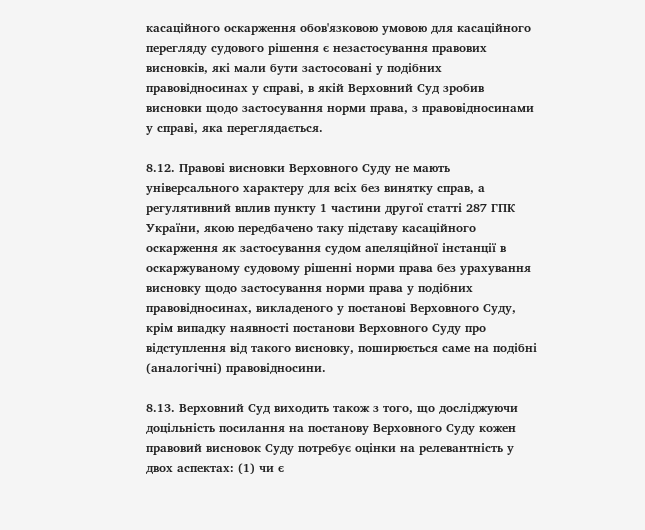касаційного оскарження обов'язковою умовою для касаційного перегляду судового рішення є незастосування правових висновків, які мали бути застосовані у подібних правовідносинах у справі, в якій Верховний Суд зробив висновки щодо застосування норми права, з правовідносинами у справі, яка переглядається.

8.12. Правові висновки Верховного Суду не мають універсального характеру для всіх без винятку справ, а регулятивний вплив пункту 1 частини другої статті 287 ГПК України, якою передбачено таку підставу касаційного оскарження як застосування судом апеляційної інстанції в оскаржуваному судовому рішенні норми права без урахування висновку щодо застосування норми права у подібних правовідносинах, викладеного у постанові Верховного Суду, крім випадку наявності постанови Верховного Суду про відступлення від такого висновку, поширюється саме на подібні (аналогічні) правовідносини.

8.13. Верховний Суд виходить також з того, що досліджуючи доцільність посилання на постанову Верховного Суду кожен правовий висновок Суду потребує оцінки на релевантність у двох аспектах: (1) чи є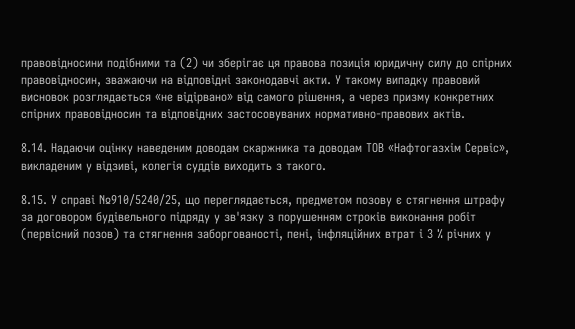правовідносини подібними та (2) чи зберігає ця правова позиція юридичну силу до спірних правовідносин, зважаючи на відповідні законодавчі акти. У такому випадку правовий висновок розглядається «не відірвано» від самого рішення, а через призму конкретних спірних правовідносин та відповідних застосовуваних нормативно-правових актів.

8.14. Надаючи оцінку наведеним доводам скаржника та доводам ТОВ «Нафтогазхім Сервіс», викладеним у відзиві, колегія суддів виходить з такого.

8.15. У справі №910/5240/25, що переглядається, предметом позову є стягнення штрафу за договором будівельного підряду у зв'язку з порушенням строків виконання робіт (первісний позов) та стягнення заборгованості, пені, інфляційних втрат і 3 % річних у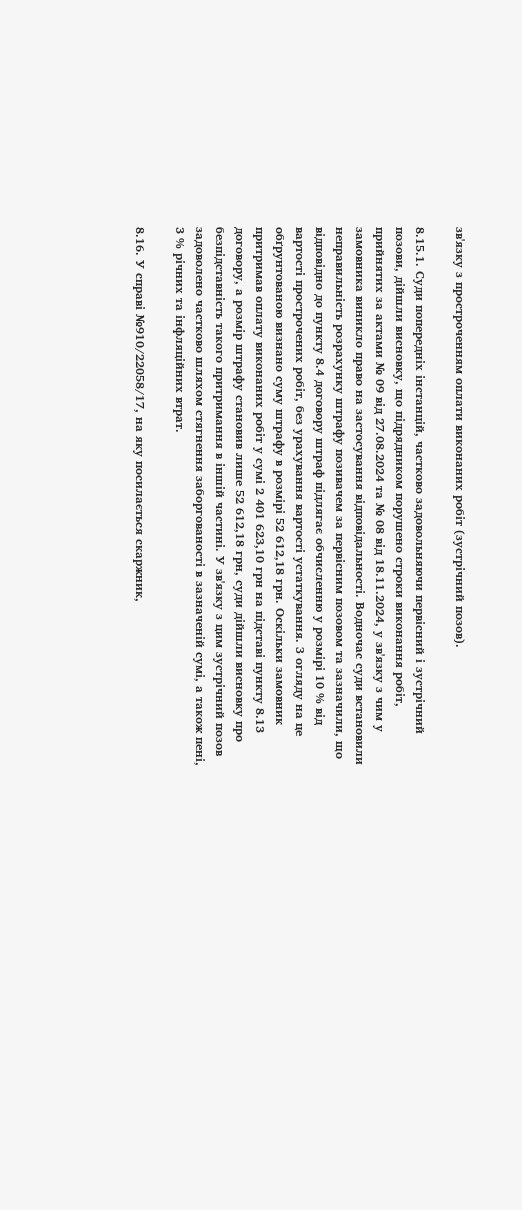зв'язку з простроченням оплати виконаних робіт (зустрічний позов).

8.15.1. Суди попередніх інстанцій, частково задовольняючи первісний і зустрічний позови, дійшли висновку, що підрядником порушено строки виконання робіт, прийнятих за актами № 09 від 27.08.2024 та № 08 від 18.11.2024, у зв'язку з чим у замовника виникло право на застосування відповідальності. Водночас суди встановили неправильність розрахунку штрафу позивачем за первісним позовом та зазначили, що відповідно до пункту 8.4 договору штраф підлягає обчисленню у розмірі 10 % від вартості прострочених робіт, без урахування вартості устаткування. З огляду на це обґрунтованою визнано суму штрафу в розмірі 52 612,18 грн. Оскільки замовник притримав оплату виконаних робіт у сумі 2 401 623,10 грн на підставі пункту 8.13 договору, а розмір штрафу становив лише 52 612,18 грн, суди дійшли висновку про безпідставність такого притримання в іншій частині. У зв'язку з цим зустрічний позов задоволено частково шляхом стягнення заборгованості в зазначеній сумі, а також пені, 3 % річних та інфляційних втрат.

8.16. У справі №910/22058/17, на яку посилається скаржник,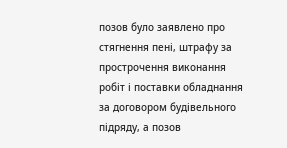позов було заявлено про стягнення пені, штрафу за прострочення виконання робіт і поставки обладнання за договором будівельного підряду, а позов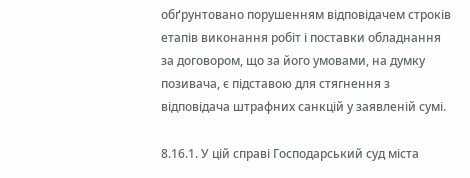обґрунтовано порушенням відповідачем строків етапів виконання робіт і поставки обладнання за договором, що за його умовами, на думку позивача, є підставою для стягнення з відповідача штрафних санкцій у заявленій сумі.

8.16.1. У цій справі Господарський суд міста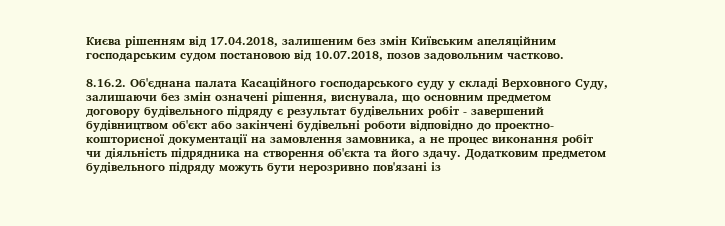Києва рішенням від 17.04.2018, залишеним без змін Київським апеляційним господарським судом постановою від 10.07.2018, позов задовольним частково.

8.16.2. Об'єднана палата Касаційного господарського суду у складі Верховного Суду, залишаючи без змін означені рішення, виснувала, що основним предметом договору будівельного підряду є результат будівельних робіт - завершений будівництвом об'єкт або закінчені будівельні роботи відповідно до проектно-кошторисної документації на замовлення замовника, а не процес виконання робіт чи діяльність підрядника на створення об'єкта та його здачу. Додатковим предметом будівельного підряду можуть бути нерозривно пов'язані із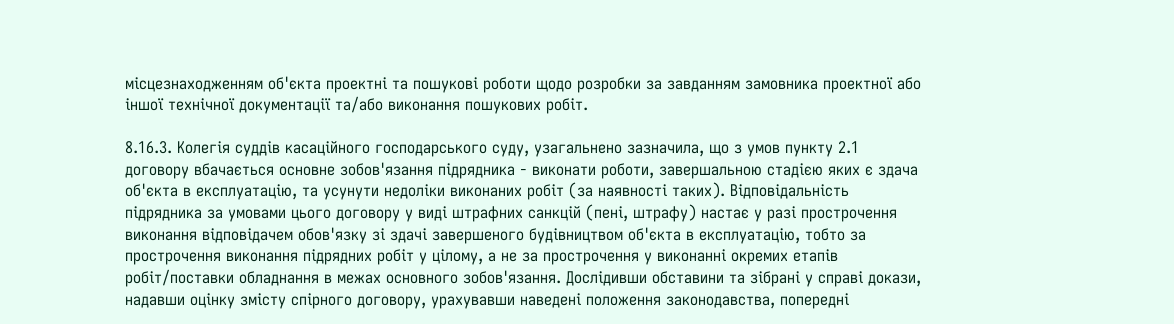місцезнаходженням об'єкта проектні та пошукові роботи щодо розробки за завданням замовника проектної або іншої технічної документації та/або виконання пошукових робіт.

8.16.3. Колегія суддів касаційного господарського суду, узагальнено зазначила, що з умов пункту 2.1 договору вбачається основне зобов'язання підрядника - виконати роботи, завершальною стадією яких є здача об'єкта в експлуатацію, та усунути недоліки виконаних робіт (за наявності таких). Відповідальність підрядника за умовами цього договору у виді штрафних санкцій (пені, штрафу) настає у разі прострочення виконання відповідачем обов'язку зі здачі завершеного будівництвом об'єкта в експлуатацію, тобто за прострочення виконання підрядних робіт у цілому, а не за прострочення у виконанні окремих етапів робіт/поставки обладнання в межах основного зобов'язання. Дослідивши обставини та зібрані у справі докази, надавши оцінку змісту спірного договору, урахувавши наведені положення законодавства, попередні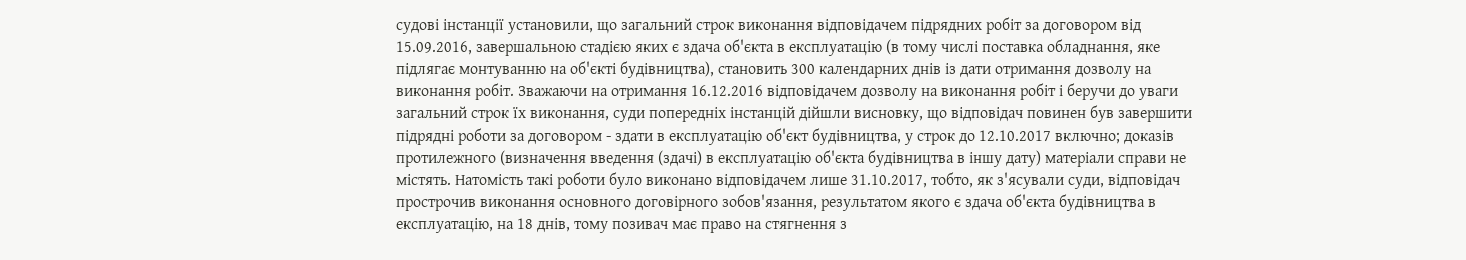судові інстанції установили, що загальний строк виконання відповідачем підрядних робіт за договором від 15.09.2016, завершальною стадією яких є здача об'єкта в експлуатацію (в тому числі поставка обладнання, яке підлягає монтуванню на об'єкті будівництва), становить 300 календарних днів із дати отримання дозволу на виконання робіт. Зважаючи на отримання 16.12.2016 відповідачем дозволу на виконання робіт і беручи до уваги загальний строк їх виконання, суди попередніх інстанцій дійшли висновку, що відповідач повинен був завершити підрядні роботи за договором - здати в експлуатацію об'єкт будівництва, у строк до 12.10.2017 включно; доказів протилежного (визначення введення (здачі) в експлуатацію об'єкта будівництва в іншу дату) матеріали справи не містять. Натомість такі роботи було виконано відповідачем лише 31.10.2017, тобто, як з'ясували суди, відповідач прострочив виконання основного договірного зобов'язання, результатом якого є здача об'єкта будівництва в експлуатацію, на 18 днів, тому позивач має право на стягнення з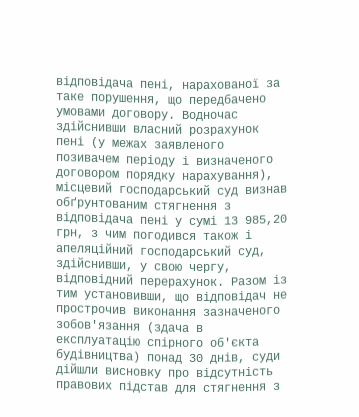відповідача пені, нарахованої за таке порушення, що передбачено умовами договору. Водночас здійснивши власний розрахунок пені (у межах заявленого позивачем періоду і визначеного договором порядку нарахування), місцевий господарський суд визнав обґрунтованим стягнення з відповідача пені у сумі 13 985,20 грн, з чим погодився також і апеляційний господарський суд, здійснивши, у свою чергу, відповідний перерахунок. Разом із тим установивши, що відповідач не прострочив виконання зазначеного зобов'язання (здача в експлуатацію спірного об'єкта будівництва) понад 30 днів, суди дійшли висновку про відсутність правових підстав для стягнення з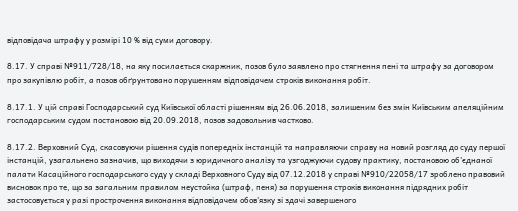відповідача штрафу у розмірі 10 % від суми договору.

8.17. У справі №911/728/18, на яку посилається скаржник, позов було заявлено про стягнення пені та штрафу за договором про закупівлю робіт, а позов обґрунтовано порушенням відповідачем строків виконання робіт.

8.17.1. У цій справі Господарський суд Київської області рішенням від 26.06.2018, залишеним без змін Київським апеляційним господарським судом постановою від 20.09.2018, позов задовольнив частково.

8.17.2. Верховний Суд, скасовуючи рішення судів попередніх інстанцій та направляючи справу на новий розгляд до суду першої інстанцій, узагальнено зазначив, що виходячи з юридичного аналізу та узгоджуючи судову практику, постановою об'єднаної палати Касаційного господарського суду у складі Верховного Суду від 07.12.2018 у справі №910/22058/17 зроблено правовий висновок про те, що за загальним правилом неустойка (штраф, пеня) за порушення строків виконання підрядних робіт застосовується у разі прострочення виконання відповідачем обов'язку зі здачі завершеного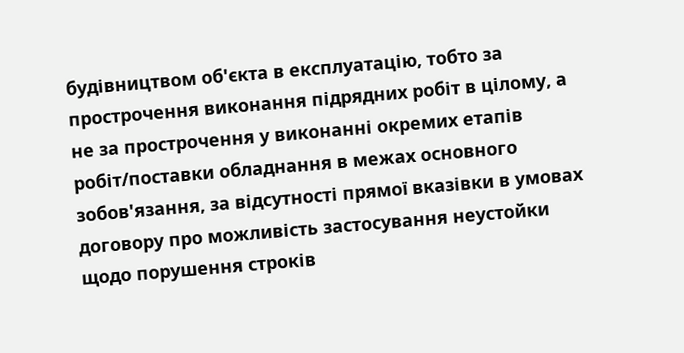будівництвом об'єкта в експлуатацію, тобто за прострочення виконання підрядних робіт в цілому, а не за прострочення у виконанні окремих етапів робіт/поставки обладнання в межах основного зобов'язання, за відсутності прямої вказівки в умовах договору про можливість застосування неустойки щодо порушення строків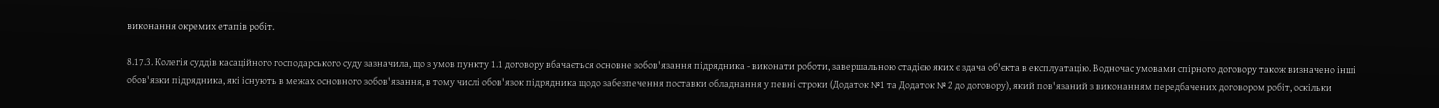виконання окремих етапів робіт.

8.17.3. Колегія суддів касаційного господарського суду зазначила, що з умов пункту 1.1 договору вбачається основне зобов'язання підрядника - виконати роботи, завершальною стадією яких є здача об'єкта в експлуатацію. Водночас умовами спірного договору також визначено інші обов'язки підрядника, які існують в межах основного зобов'язання, в тому числі обов'язок підрядника щодо забезпечення поставки обладнання у певні строки (Додаток №1 та Додаток № 2 до договору), який пов'язаний з виконанням передбачених договором робіт, оскільки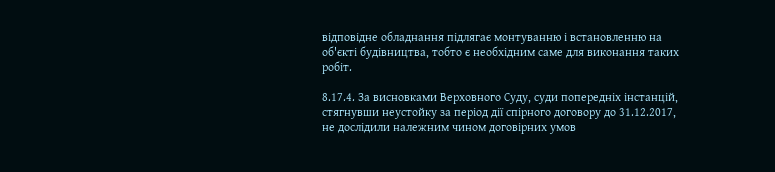відповідне обладнання підлягає монтуванню і встановленню на об'єкті будівництва, тобто є необхідним саме для виконання таких робіт.

8.17.4. За висновками Верховного Суду, суди попередніх інстанцій, стягнувши неустойку за період дії спірного договору до 31.12.2017, не дослідили належним чином договірних умов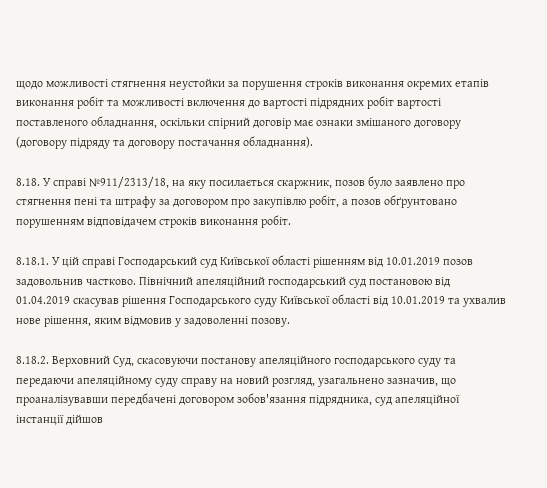щодо можливості стягнення неустойки за порушення строків виконання окремих етапів виконання робіт та можливості включення до вартості підрядних робіт вартості поставленого обладнання, оскільки спірний договір має ознаки змішаного договору (договору підряду та договору постачання обладнання).

8.18. У справі №911/2313/18, на яку посилається скаржник, позов було заявлено про стягнення пені та штрафу за договором про закупівлю робіт, а позов обґрунтовано порушенням відповідачем строків виконання робіт.

8.18.1. У цій справі Господарський суд Київської області рішенням від 10.01.2019 позов задовольнив частково. Північний апеляційний господарський суд постановою від 01.04.2019 скасував рішення Господарського суду Київської області від 10.01.2019 та ухвалив нове рішення, яким відмовив у задоволенні позову.

8.18.2. Верховний Суд, скасовуючи постанову апеляційного господарського суду та передаючи апеляційному суду справу на новий розгляд, узагальнено зазначив, що проаналізувавши передбачені договором зобов'язання підрядника, суд апеляційної інстанції дійшов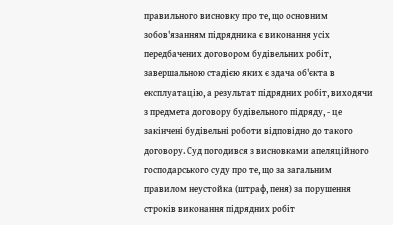правильного висновку про те, що основним зобов'язанням підрядника є виконання усіх передбачених договором будівельних робіт, завершальною стадією яких є здача об'єкта в експлуатацію, а результат підрядних робіт, виходячи з предмета договору будівельного підряду, - це закінчені будівельні роботи відповідно до такого договору. Суд погодився з висновками апеляційного господарського суду про те, що за загальним правилом неустойка (штраф, пеня) за порушення строків виконання підрядних робіт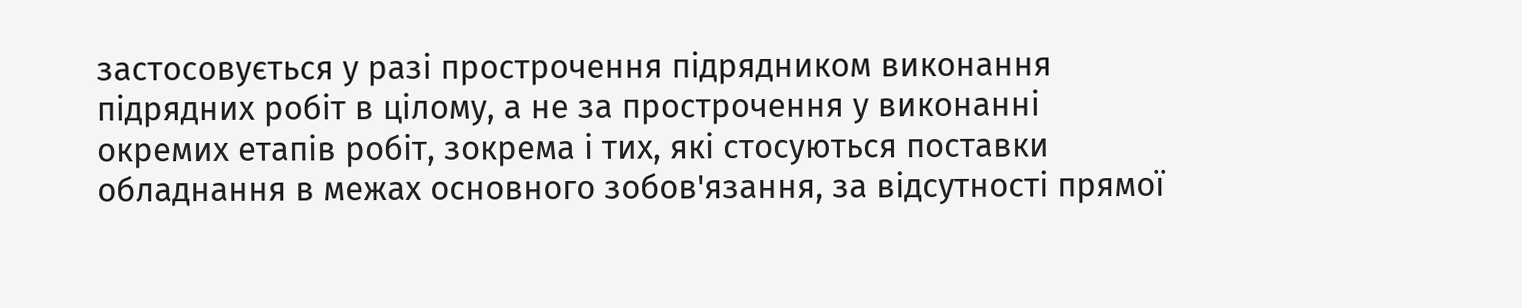застосовується у разі прострочення підрядником виконання підрядних робіт в цілому, а не за прострочення у виконанні окремих етапів робіт, зокрема і тих, які стосуються поставки обладнання в межах основного зобов'язання, за відсутності прямої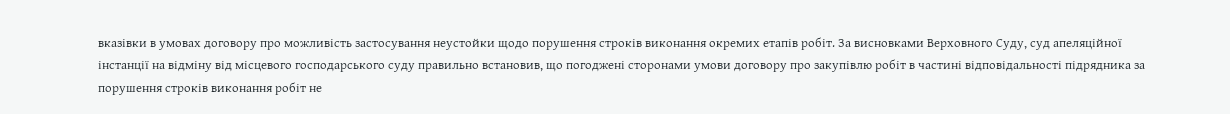вказівки в умовах договору про можливість застосування неустойки щодо порушення строків виконання окремих етапів робіт. За висновками Верховного Суду, суд апеляційної інстанції на відміну від місцевого господарського суду правильно встановив, що погоджені сторонами умови договору про закупівлю робіт в частині відповідальності підрядника за порушення строків виконання робіт не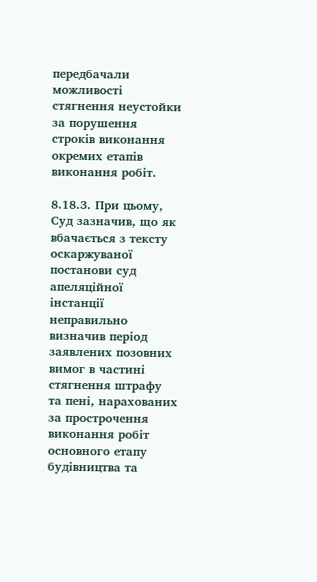передбачали можливості стягнення неустойки за порушення строків виконання окремих етапів виконання робіт.

8.18.3. При цьому, Суд зазначив, що як вбачається з тексту оскаржуваної постанови суд апеляційної інстанції неправильно визначив період заявлених позовних вимог в частині стягнення штрафу та пені, нарахованих за прострочення виконання робіт основного етапу будівництва та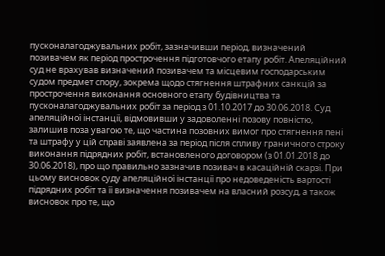пусконалагоджувальних робіт, зазначивши період, визначений позивачем як період прострочення підготовчого етапу робіт. Апеляційний суд не врахував визначений позивачем та місцевим господарським судом предмет спору, зокрема щодо стягнення штрафних санкцій за прострочення виконання основного етапу будівництва та пусконалагоджувальних робіт за період з 01.10.2017 до 30.06.2018. Суд апеляційної інстанції, відмовивши у задоволенні позову повністю, залишив поза увагою те, що частина позовних вимог про стягнення пені та штрафу у цій справі заявлена за період після спливу граничного строку виконання підрядних робіт, встановленого договором (з 01.01.2018 до 30.06.2018), про що правильно зазначив позивач в касаційній скарзі. При цьому висновок суду апеляційної інстанції про недоведеність вартості підрядних робіт та її визначення позивачем на власний розсуд, а також висновок про те, що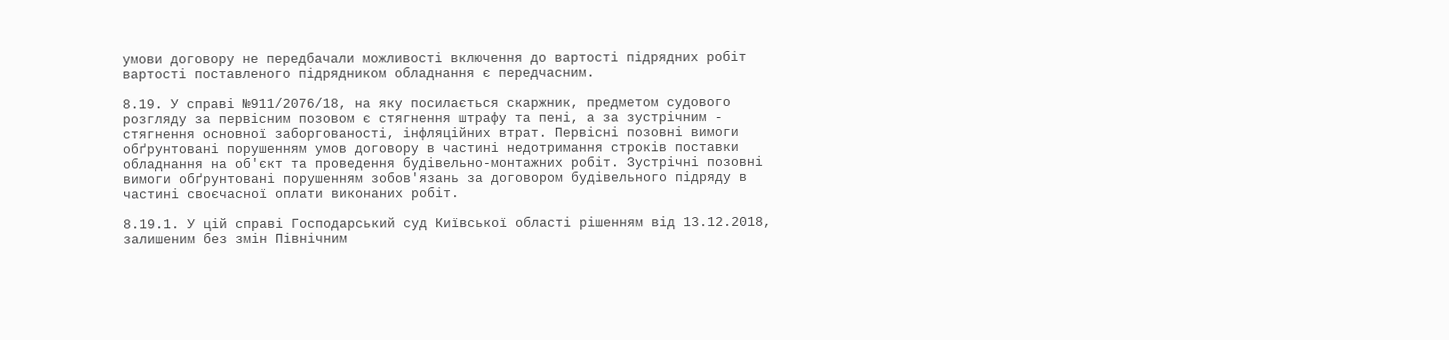умови договору не передбачали можливості включення до вартості підрядних робіт вартості поставленого підрядником обладнання є передчасним.

8.19. У справі №911/2076/18, на яку посилається скаржник, предметом судового розгляду за первісним позовом є стягнення штрафу та пені, а за зустрічним - стягнення основної заборгованості, інфляційних втрат. Первісні позовні вимоги обґрунтовані порушенням умов договору в частині недотримання строків поставки обладнання на об'єкт та проведення будівельно-монтажних робіт. Зустрічні позовні вимоги обґрунтовані порушенням зобов'язань за договором будівельного підряду в частині своєчасної оплати виконаних робіт.

8.19.1. У цій справі Господарський суд Київської області рішенням від 13.12.2018, залишеним без змін Північним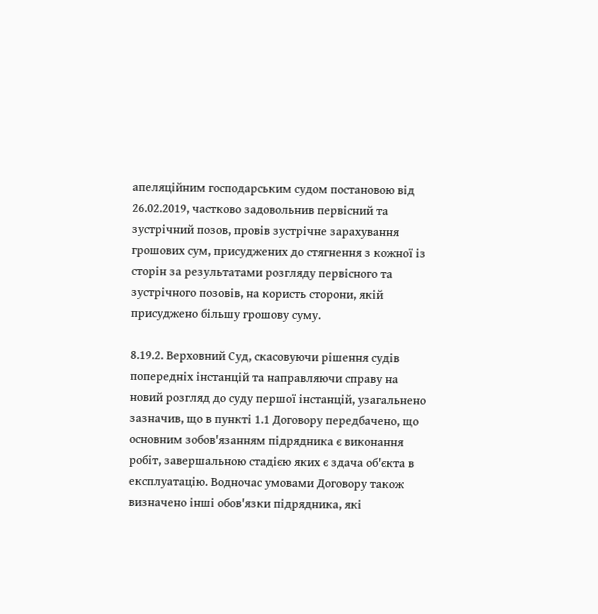апеляційним господарським судом постановою від 26.02.2019, частково задовольнив первісний та зустрічний позов, провів зустрічне зарахування грошових сум, присуджених до стягнення з кожної із сторін за результатами розгляду первісного та зустрічного позовів, на користь сторони, якій присуджено більшу грошову суму.

8.19.2. Верховний Суд, скасовуючи рішення судів попередніх інстанцій та направляючи справу на новий розгляд до суду першої інстанцій, узагальнено зазначив, що в пункті 1.1 Договору передбачено, що основним зобов'язанням підрядника є виконання робіт, завершальною стадією яких є здача об'єкта в експлуатацію. Водночас умовами Договору також визначено інші обов'язки підрядника, які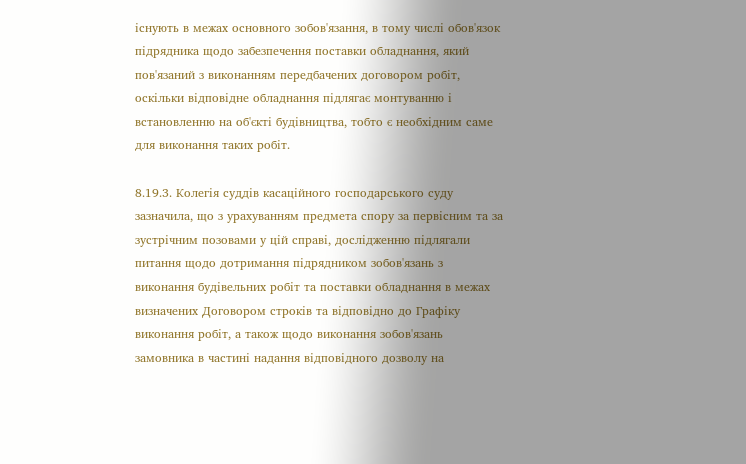існують в межах основного зобов'язання, в тому числі обов'язок підрядника щодо забезпечення поставки обладнання, який пов'язаний з виконанням передбачених договором робіт, оскільки відповідне обладнання підлягає монтуванню і встановленню на об'єкті будівництва, тобто є необхідним саме для виконання таких робіт.

8.19.3. Колегія суддів касаційного господарського суду зазначила, що з урахуванням предмета спору за первісним та за зустрічним позовами у цій справі, дослідженню підлягали питання щодо дотримання підрядником зобов'язань з виконання будівельних робіт та поставки обладнання в межах визначених Договором строків та відповідно до Графіку виконання робіт, а також щодо виконання зобов'язань замовника в частині надання відповідного дозволу на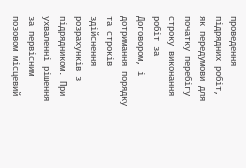проведення підрядних робіт, як передумови для початку перебігу строку виконання робіт за Договором, і дотримання порядку та строків здійснення розрахунків з підрядником. При ухваленні рішення за первісним позовом місцевий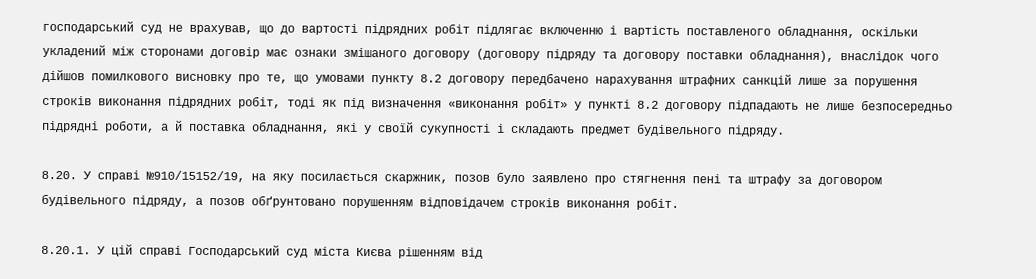господарський суд не врахував, що до вартості підрядних робіт підлягає включенню і вартість поставленого обладнання, оскільки укладений між сторонами договір має ознаки змішаного договору (договору підряду та договору поставки обладнання), внаслідок чого дійшов помилкового висновку про те, що умовами пункту 8.2 договору передбачено нарахування штрафних санкцій лише за порушення строків виконання підрядних робіт, тоді як під визначення «виконання робіт» у пункті 8.2 договору підпадають не лише безпосередньо підрядні роботи, а й поставка обладнання, які у своїй сукупності і складають предмет будівельного підряду.

8.20. У справі №910/15152/19, на яку посилається скаржник, позов було заявлено про стягнення пені та штрафу за договором будівельного підряду, а позов обґрунтовано порушенням відповідачем строків виконання робіт.

8.20.1. У цій справі Господарський суд міста Києва рішенням від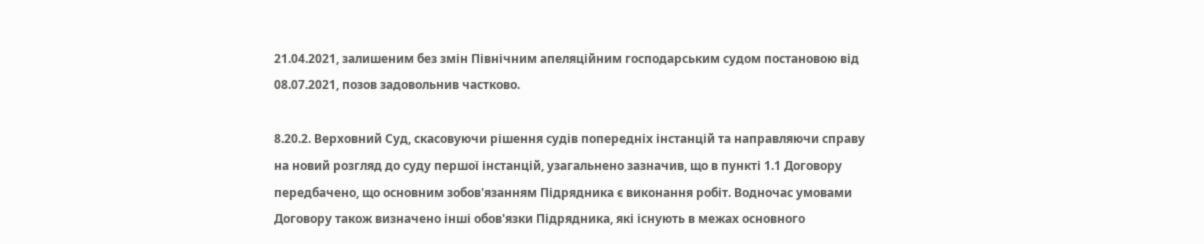21.04.2021, залишеним без змін Північним апеляційним господарським судом постановою від 08.07.2021, позов задовольнив частково.

8.20.2. Верховний Суд, скасовуючи рішення судів попередніх інстанцій та направляючи справу на новий розгляд до суду першої інстанцій, узагальнено зазначив, що в пункті 1.1 Договору передбачено, що основним зобов'язанням Підрядника є виконання робіт. Водночас умовами Договору також визначено інші обов'язки Підрядника, які існують в межах основного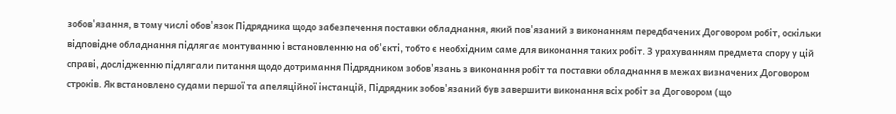зобов'язання, в тому числі обов'язок Підрядника щодо забезпечення поставки обладнання, який пов'язаний з виконанням передбачених Договором робіт, оскільки відповідне обладнання підлягає монтуванню і встановленню на об'єкті, тобто є необхідним саме для виконання таких робіт. З урахуванням предмета спору у цій справі, дослідженню підлягали питання щодо дотримання Підрядником зобов'язань з виконання робіт та поставки обладнання в межах визначених Договором строків. Як встановлено судами першої та апеляційної інстанцій, Підрядник зобов'язаний був завершити виконання всіх робіт за Договором (що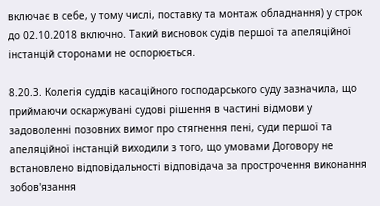включає в себе, у тому числі, поставку та монтаж обладнання) у строк до 02.10.2018 включно. Такий висновок судів першої та апеляційної інстанцій сторонами не оспорюється.

8.20.3. Колегія суддів касаційного господарського суду зазначила, що приймаючи оскаржувані судові рішення в частині відмови у задоволенні позовних вимог про стягнення пені, суди першої та апеляційної інстанцій виходили з того, що умовами Договору не встановлено відповідальності відповідача за прострочення виконання зобов'язання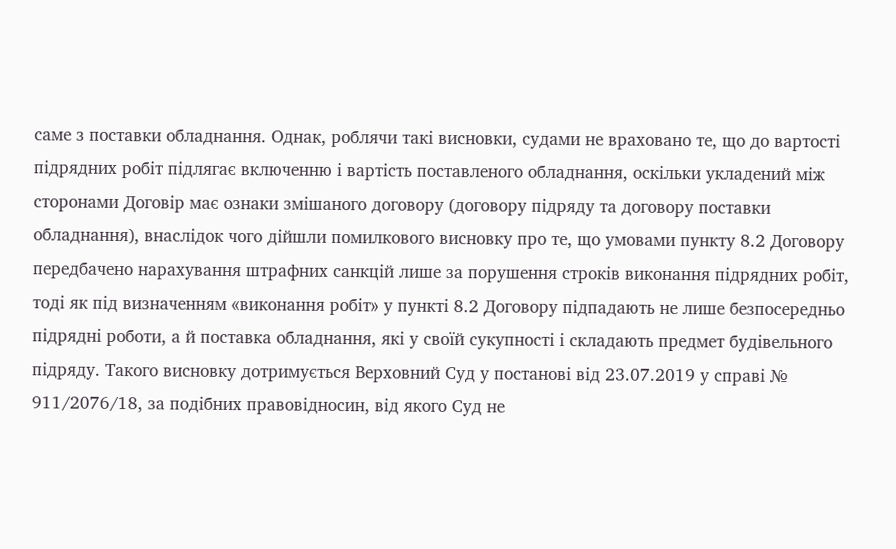саме з поставки обладнання. Однак, роблячи такі висновки, судами не враховано те, що до вартості підрядних робіт підлягає включенню і вартість поставленого обладнання, оскільки укладений між сторонами Договір має ознаки змішаного договору (договору підряду та договору поставки обладнання), внаслідок чого дійшли помилкового висновку про те, що умовами пункту 8.2 Договору передбачено нарахування штрафних санкцій лише за порушення строків виконання підрядних робіт, тоді як під визначенням «виконання робіт» у пункті 8.2 Договору підпадають не лише безпосередньо підрядні роботи, а й поставка обладнання, які у своїй сукупності і складають предмет будівельного підряду. Такого висновку дотримується Верховний Суд у постанові від 23.07.2019 у справі № 911/2076/18, за подібних правовідносин, від якого Суд не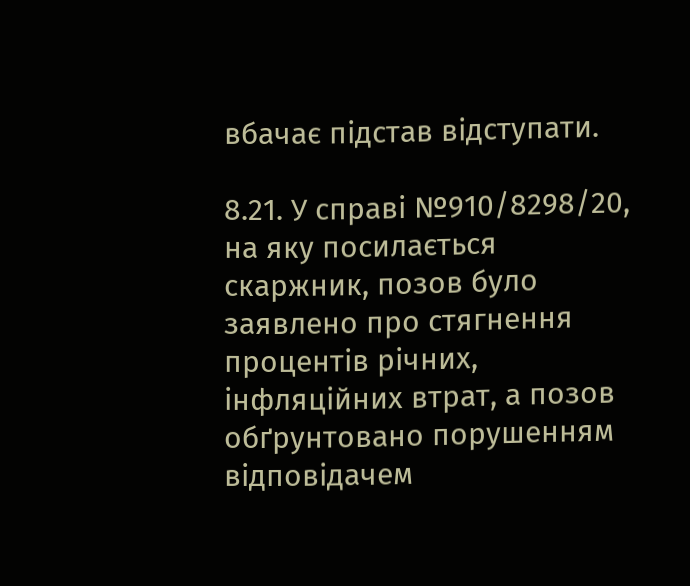вбачає підстав відступати.

8.21. У справі №910/8298/20, на яку посилається скаржник, позов було заявлено про стягнення процентів річних, інфляційних втрат, а позов обґрунтовано порушенням відповідачем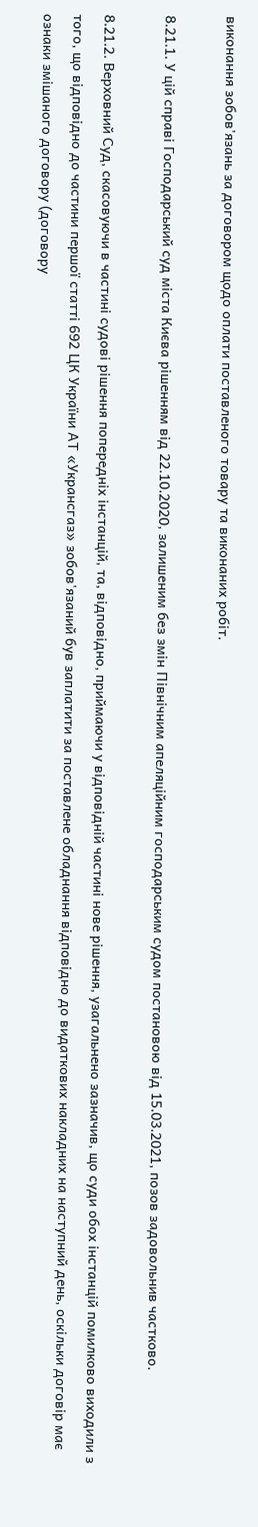виконання зобов'язань за договором щодо оплати поставленого товару та виконаних робіт.

8.21.1. У цій справі Господарський суд міста Києва рішенням від 22.10.2020, залишеним без змін Північним апеляційним господарським судом постановою від 15.03.2021, позов задовольнив частково.

8.21.2. Верховний Суд, скасовуючи в частині судові рішення попередніх інстанцій, та, відповідно, приймаючи у відповідній частині нове рішення, узагальнено зазначив, що суди обох інстанцій помилково виходили з того, що відповідно до частини першої статті 692 ЦК України АТ «Укрансгаз» зобов'язаний був заплатити за поставлене обладнання відповідно до видаткових накладних на наступний день, оскільки договір має ознаки змішаного договору (договору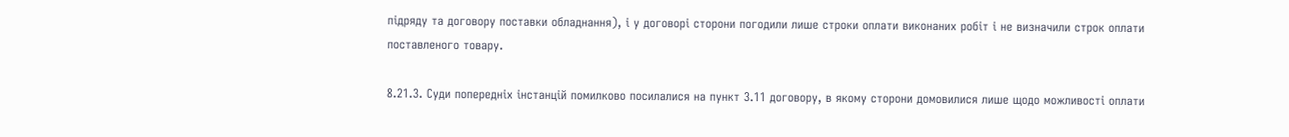підряду та договору поставки обладнання), і у договорі сторони погодили лише строки оплати виконаних робіт і не визначили строк оплати поставленого товару.

8.21.3. Суди попередніх інстанцій помилково посилалися на пункт 3.11 договору, в якому сторони домовилися лише щодо можливості оплати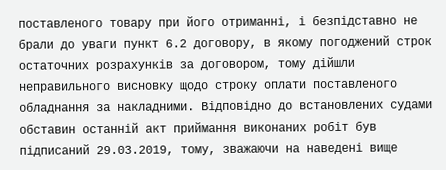поставленого товару при його отриманні, і безпідставно не брали до уваги пункт 6.2 договору, в якому погоджений строк остаточних розрахунків за договором, тому дійшли неправильного висновку щодо строку оплати поставленого обладнання за накладними. Відповідно до встановлених судами обставин останній акт приймання виконаних робіт був підписаний 29.03.2019, тому, зважаючи на наведені вище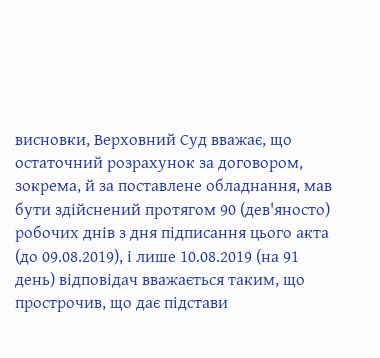висновки, Верховний Суд вважає, що остаточний розрахунок за договором, зокрема, й за поставлене обладнання, мав бути здійснений протягом 90 (дев'яносто) робочих днів з дня підписання цього акта (до 09.08.2019), і лише 10.08.2019 (на 91 день) відповідач вважається таким, що прострочив, що дає підстави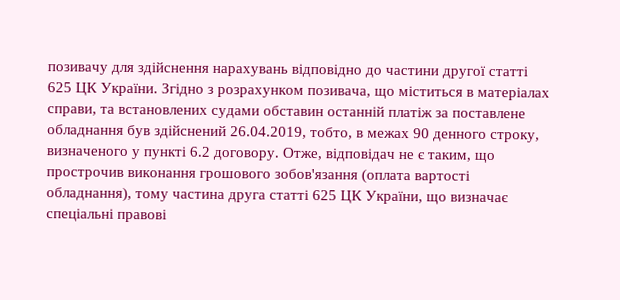позивачу для здійснення нарахувань відповідно до частини другої статті 625 ЦК України. Згідно з розрахунком позивача, що міститься в матеріалах справи, та встановлених судами обставин останній платіж за поставлене обладнання був здійснений 26.04.2019, тобто, в межах 90 денного строку, визначеного у пункті 6.2 договору. Отже, відповідач не є таким, що прострочив виконання грошового зобов'язання (оплата вартості обладнання), тому частина друга статті 625 ЦК України, що визначає спеціальні правові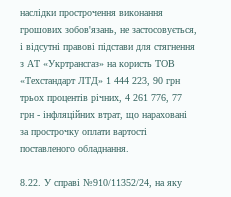наслідки прострочення виконання грошових зобов'язань, не застосовується, і відсутні правові підстави для стягнення з АТ «Укртрансгаз» на користь ТОВ «Техстандарт ЛТД» 1 444 223, 90 грн трьох процентів річних, 4 261 776, 77 грн - інфляційних втрат, що нараховані за прострочку оплати вартості поставленого обладнання.

8.22. У справі №910/11352/24, на яку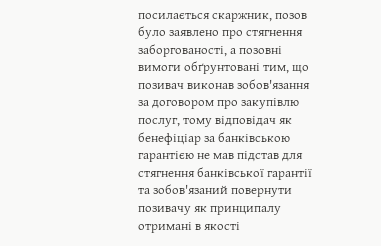посилається скаржник, позов було заявлено про стягнення заборгованості, а позовні вимоги обґрунтовані тим, що позивач виконав зобов'язання за договором про закупівлю послуг, тому відповідач як бенефіціар за банківською гарантією не мав підстав для стягнення банківської гарантії та зобов'язаний повернути позивачу як принципалу отримані в якості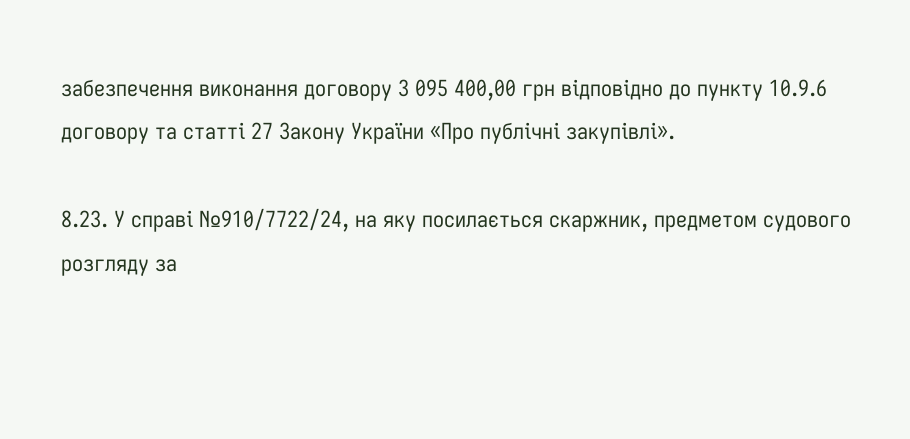забезпечення виконання договору 3 095 400,00 грн відповідно до пункту 10.9.6 договору та статті 27 Закону України «Про публічні закупівлі».

8.23. У справі №910/7722/24, на яку посилається скаржник, предметом судового розгляду за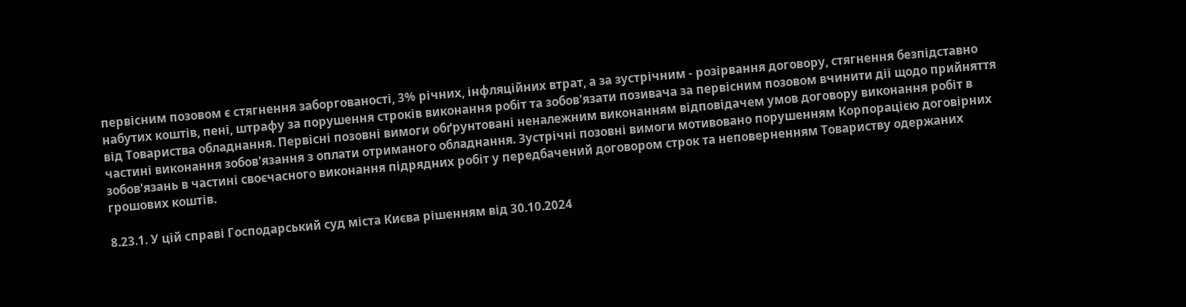первісним позовом є стягнення заборгованості, 3% річних, інфляційних втрат, а за зустрічним - розірвання договору, стягнення безпідставно набутих коштів, пені, штрафу за порушення строків виконання робіт та зобов'язати позивача за первісним позовом вчинити дії щодо прийняття від Товариства обладнання. Первісні позовні вимоги обґрунтовані неналежним виконанням відповідачем умов договору виконання робіт в частині виконання зобов'язання з оплати отриманого обладнання. Зустрічні позовні вимоги мотивовано порушенням Корпорацією договірних зобов'язань в частині своєчасного виконання підрядних робіт у передбачений договором строк та неповерненням Товариству одержаних грошових коштів.

8.23.1. У цій справі Господарський суд міста Києва рішенням від 30.10.2024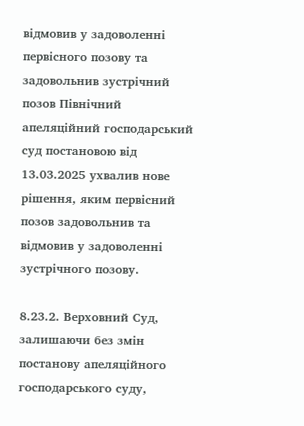відмовив у задоволенні первісного позову та задовольнив зустрічний позов Північний апеляційний господарський суд постановою від 13.03.2025 ухвалив нове рішення, яким первісний позов задовольнив та відмовив у задоволенні зустрічного позову.

8.23.2. Верховний Суд, залишаючи без змін постанову апеляційного господарського суду,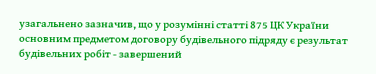узагальнено зазначив, що у розумінні статті 875 ЦК України основним предметом договору будівельного підряду є результат будівельних робіт - завершений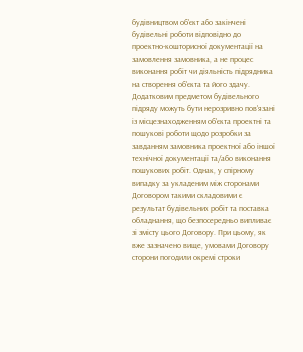будівництвом об'єкт або закінчені будівельні роботи відповідно до проектно-кошторисної документації на замовлення замовника, а не процес виконання робіт чи діяльність підрядника на створення об'єкта та його здачу. Додатковим предметом будівельного підряду можуть бути нерозривно пов'язані із місцезнаходженням об'єкта проектні та пошукові роботи щодо розробки за завданням замовника проектної або іншої технічної документації та/або виконання пошукових робіт. Однак, у спірному випадку за укладеним між сторонами Договором такими складовими є результат будівельних робіт та поставка обладнання, що безпосередньо випливає зі змісту цього Договору. При цьому, як вже зазначено вище, умовами Договору сторони погодили окремі строки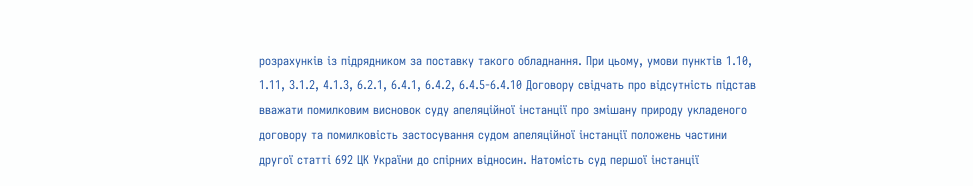розрахунків із підрядником за поставку такого обладнання. При цьому, умови пунктів 1.10, 1.11, 3.1.2, 4.1.3, 6.2.1, 6.4.1, 6.4.2, 6.4.5-6.4.10 Договору свідчать про відсутність підстав вважати помилковим висновок суду апеляційної інстанції про змішану природу укладеного договору та помилковість застосування судом апеляційної інстанції положень частини другої статті 692 ЦК України до спірних відносин. Натомість суд першої інстанції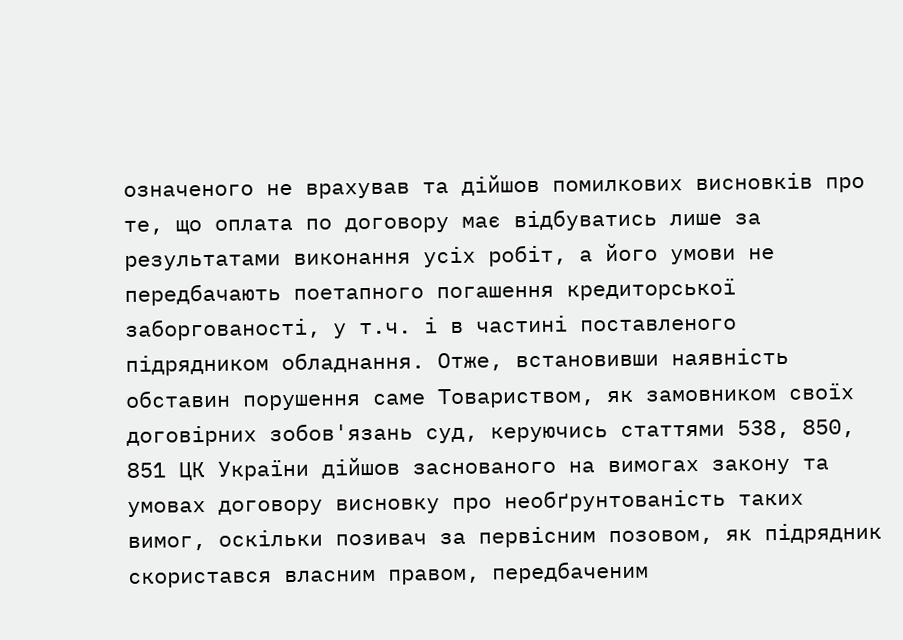означеного не врахував та дійшов помилкових висновків про те, що оплата по договору має відбуватись лише за результатами виконання усіх робіт, а його умови не передбачають поетапного погашення кредиторської заборгованості, у т.ч. і в частині поставленого підрядником обладнання. Отже, встановивши наявність обставин порушення саме Товариством, як замовником своїх договірних зобов'язань суд, керуючись статтями 538, 850, 851 ЦК України дійшов заснованого на вимогах закону та умовах договору висновку про необґрунтованість таких вимог, оскільки позивач за первісним позовом, як підрядник скористався власним правом, передбаченим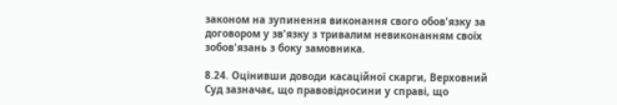законом на зупинення виконання свого обов'язку за договором у зв'язку з тривалим невиконанням своїх зобов'язань з боку замовника.

8.24. Оцінивши доводи касаційної скарги, Верховний Суд зазначає, що правовідносини у справі, що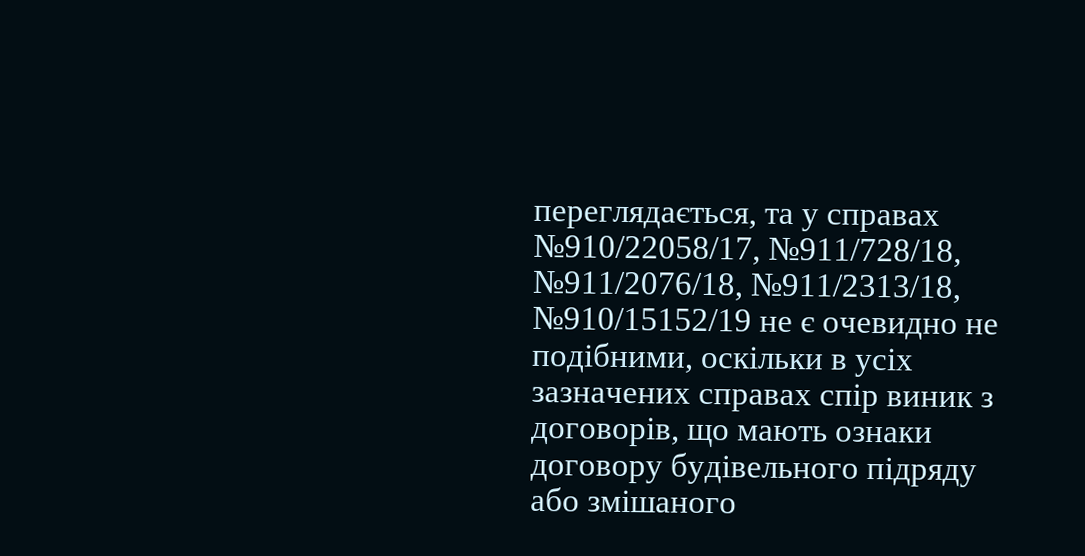переглядається, та у справах №910/22058/17, №911/728/18, №911/2076/18, №911/2313/18, №910/15152/19 не є очевидно не подібними, оскільки в усіх зазначених справах спір виник з договорів, що мають ознаки договору будівельного підряду або змішаного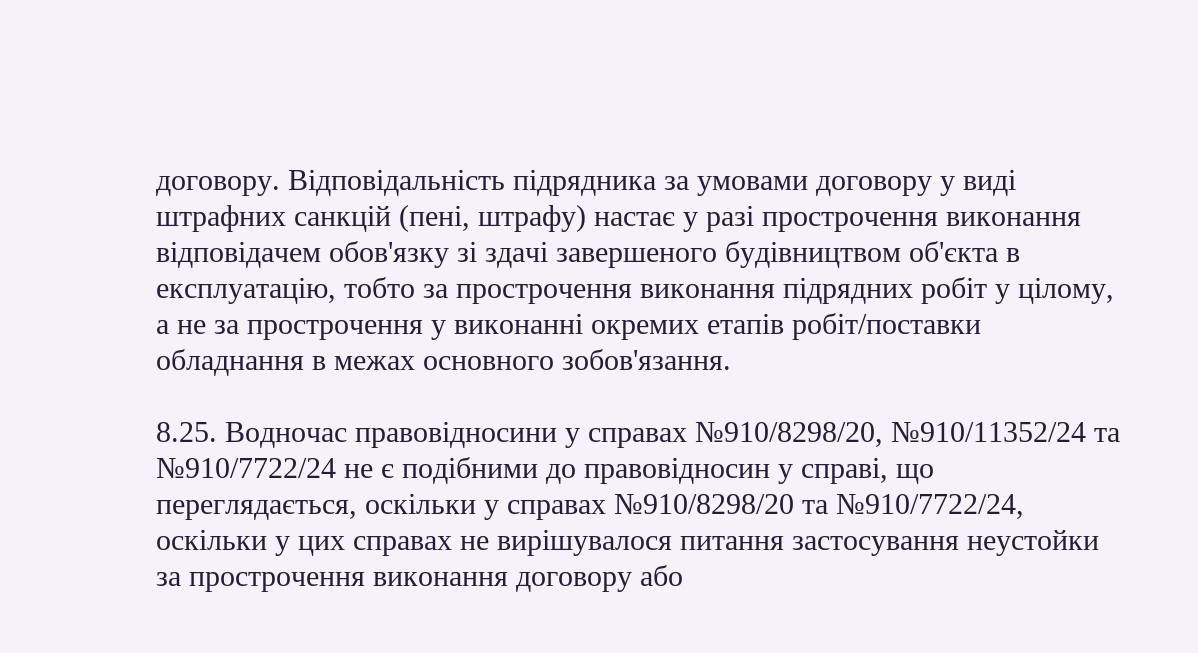договору. Відповідальність підрядника за умовами договору у виді штрафних санкцій (пені, штрафу) настає у разі прострочення виконання відповідачем обов'язку зі здачі завершеного будівництвом об'єкта в експлуатацію, тобто за прострочення виконання підрядних робіт у цілому, а не за прострочення у виконанні окремих етапів робіт/поставки обладнання в межах основного зобов'язання.

8.25. Водночас правовідносини у справах №910/8298/20, №910/11352/24 та №910/7722/24 не є подібними до правовідносин у справі, що переглядається, оскільки у справах №910/8298/20 та №910/7722/24, оскільки у цих справах не вирішувалося питання застосування неустойки за прострочення виконання договору або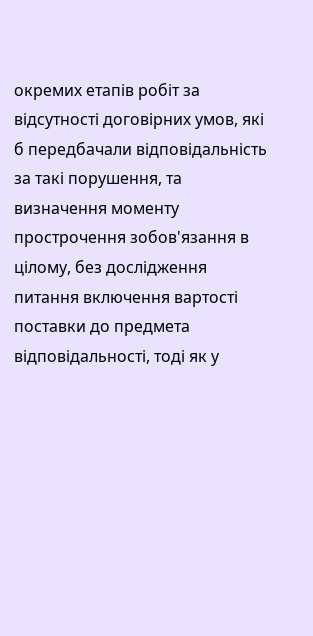окремих етапів робіт за відсутності договірних умов, які б передбачали відповідальність за такі порушення, та визначення моменту прострочення зобов'язання в цілому, без дослідження питання включення вартості поставки до предмета відповідальності, тоді як у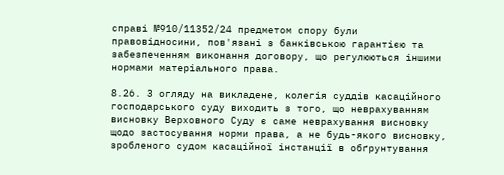справі №910/11352/24 предметом спору були правовідносини, пов'язані з банківською гарантією та забезпеченням виконання договору, що регулюються іншими нормами матеріального права.

8.26. З огляду на викладене, колегія суддів касаційного господарського суду виходить з того, що неврахуванням висновку Верховного Суду є саме неврахування висновку щодо застосування норми права, а не будь-якого висновку, зробленого судом касаційної інстанції в обґрунтування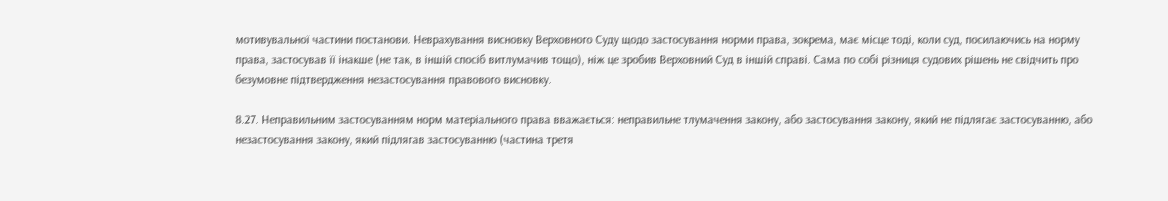мотивувальної частини постанови. Неврахування висновку Верховного Суду щодо застосування норми права, зокрема, має місце тоді, коли суд, посилаючись на норму права, застосував її інакше (не так, в іншій спосіб витлумачив тощо), ніж це зробив Верховний Суд в іншій справі. Сама по собі різниця судових рішень не свідчить про безумовне підтвердження незастосування правового висновку.

8.27. Неправильним застосуванням норм матеріального права вважається: неправильне тлумачення закону, або застосування закону, який не підлягає застосуванню, або незастосування закону, який підлягав застосуванню (частина третя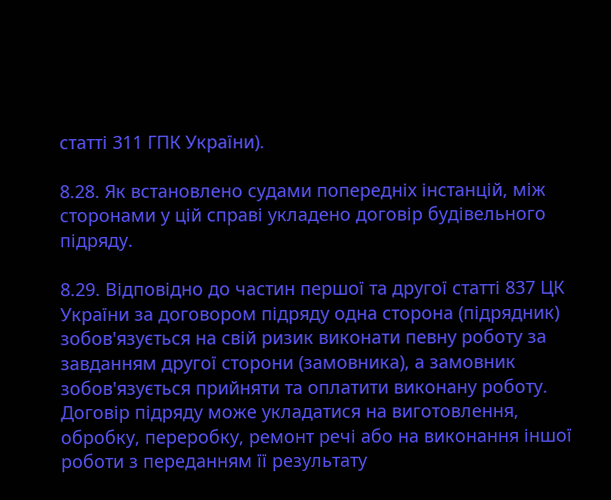статті 311 ГПК України).

8.28. Як встановлено судами попередніх інстанцій, між сторонами у цій справі укладено договір будівельного підряду.

8.29. Відповідно до частин першої та другої статті 837 ЦК України за договором підряду одна сторона (підрядник) зобов'язується на свій ризик виконати певну роботу за завданням другої сторони (замовника), а замовник зобов'язується прийняти та оплатити виконану роботу. Договір підряду може укладатися на виготовлення, обробку, переробку, ремонт речі або на виконання іншої роботи з переданням її результату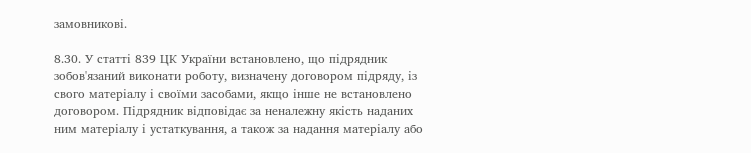замовникові.

8.30. У статті 839 ЦК України встановлено, що підрядник зобов'язаний виконати роботу, визначену договором підряду, із свого матеріалу і своїми засобами, якщо інше не встановлено договором. Підрядник відповідає за неналежну якість наданих ним матеріалу і устаткування, а також за надання матеріалу або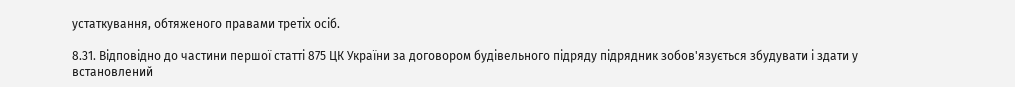устаткування, обтяженого правами третіх осіб.

8.31. Відповідно до частини першої статті 875 ЦК України за договором будівельного підряду підрядник зобов'язується збудувати і здати у встановлений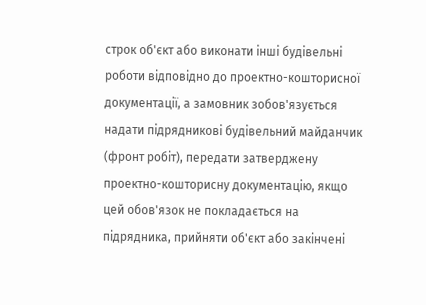строк об'єкт або виконати інші будівельні роботи відповідно до проектно-кошторисної документації, а замовник зобов'язується надати підрядникові будівельний майданчик (фронт робіт), передати затверджену проектно-кошторисну документацію, якщо цей обов'язок не покладається на підрядника, прийняти об'єкт або закінчені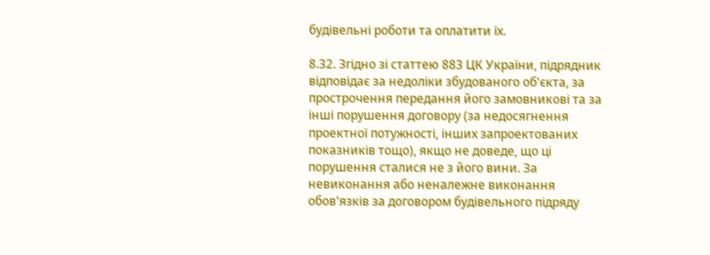будівельні роботи та оплатити їх.

8.32. Згідно зі статтею 883 ЦК України, підрядник відповідає за недоліки збудованого об'єкта, за прострочення передання його замовникові та за інші порушення договору (за недосягнення проектної потужності, інших запроектованих показників тощо), якщо не доведе, що ці порушення сталися не з його вини. За невиконання або неналежне виконання обов'язків за договором будівельного підряду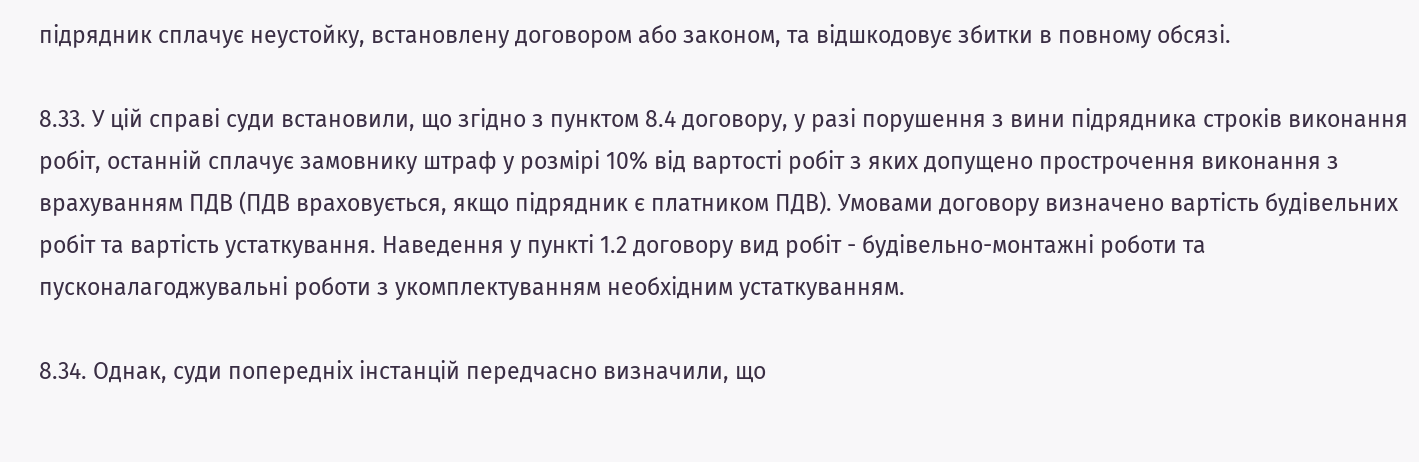підрядник сплачує неустойку, встановлену договором або законом, та відшкодовує збитки в повному обсязі.

8.33. У цій справі суди встановили, що згідно з пунктом 8.4 договору, у разі порушення з вини підрядника строків виконання робіт, останній сплачує замовнику штраф у розмірі 10% від вартості робіт з яких допущено прострочення виконання з врахуванням ПДВ (ПДВ враховується, якщо підрядник є платником ПДВ). Умовами договору визначено вартість будівельних робіт та вартість устаткування. Наведення у пункті 1.2 договору вид робіт - будівельно-монтажні роботи та пусконалагоджувальні роботи з укомплектуванням необхідним устаткуванням.

8.34. Однак, суди попередніх інстанцій передчасно визначили, що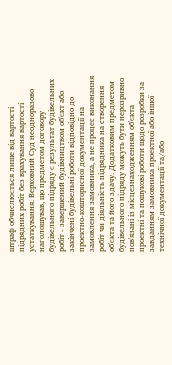штраф обчислюється лише від вартості підрядних робіт без врахування вартості устаткування. Верховний Суд неодноразово наголошував, що предметом договору будівельного підряду є результат будівельних робіт - завершений будівництвом об'єкт або закінчені будівельні роботи відповідно до проектно-кошторисної документації на замовлення замовника, а не процес виконання робіт чи діяльність підрядника на створення об'єкта та його здачу. Додатковим предметом будівельного підряду можуть бути нерозривно пов'язані із місцезнаходженням об'єкта проектні та пошукові роботи щодо розробки за завданням замовника проектної або іншої технічної документації та/або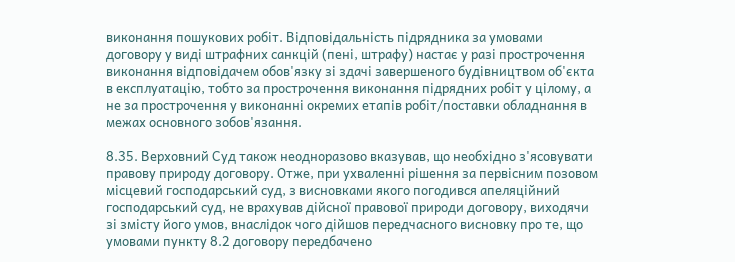виконання пошукових робіт. Відповідальність підрядника за умовами договору у виді штрафних санкцій (пені, штрафу) настає у разі прострочення виконання відповідачем обов'язку зі здачі завершеного будівництвом об'єкта в експлуатацію, тобто за прострочення виконання підрядних робіт у цілому, а не за прострочення у виконанні окремих етапів робіт/поставки обладнання в межах основного зобов'язання.

8.35. Верховний Суд також неодноразово вказував, що необхідно з'ясовувати правову природу договору. Отже, при ухваленні рішення за первісним позовом місцевий господарський суд, з висновками якого погодився апеляційний господарський суд, не врахував дійсної правової природи договору, виходячи зі змісту його умов, внаслідок чого дійшов передчасного висновку про те, що умовами пункту 8.2 договору передбачено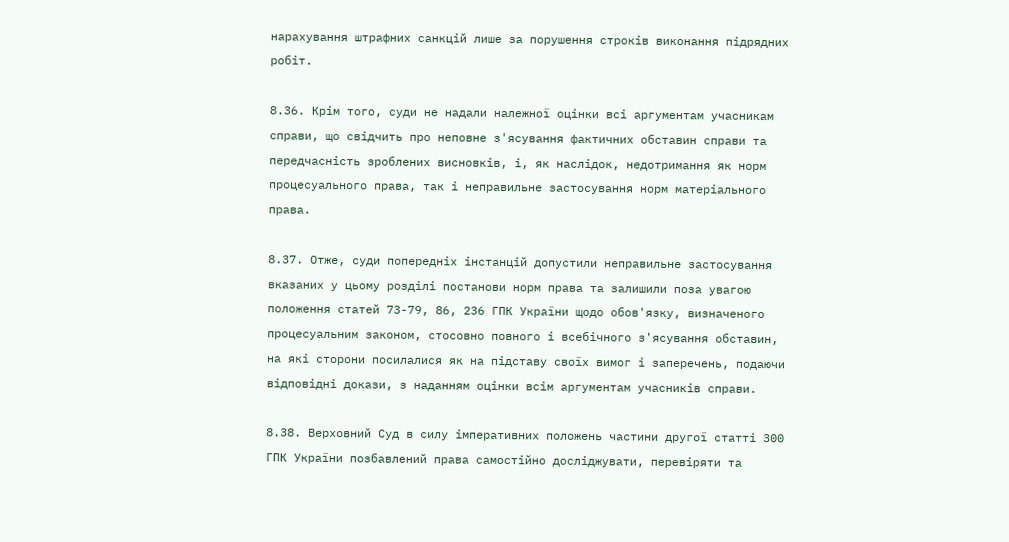нарахування штрафних санкцій лише за порушення строків виконання підрядних робіт.

8.36. Крім того, суди не надали належної оцінки всі аргументам учасникам справи, що свідчить про неповне з'ясування фактичних обставин справи та передчасність зроблених висновків, і, як наслідок, недотримання як норм процесуального права, так і неправильне застосування норм матеріального права.

8.37. Отже, суди попередніх інстанцій допустили неправильне застосування вказаних у цьому розділі постанови норм права та залишили поза увагою положення статей 73-79, 86, 236 ГПК України щодо обов'язку, визначеного процесуальним законом, стосовно повного і всебічного з'ясування обставин, на які сторони посилалися як на підставу своїх вимог і заперечень, подаючи відповідні докази, з наданням оцінки всім аргументам учасників справи.

8.38. Верховний Суд в силу імперативних положень частини другої статті 300 ГПК України позбавлений права самостійно досліджувати, перевіряти та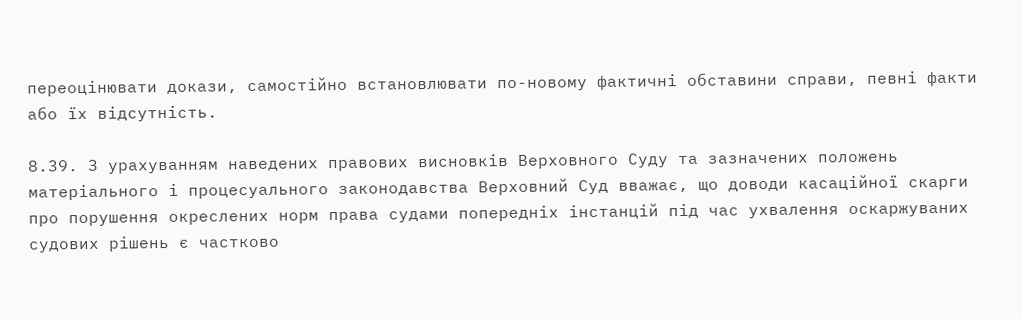переоцінювати докази, самостійно встановлювати по-новому фактичні обставини справи, певні факти або їх відсутність.

8.39. З урахуванням наведених правових висновків Верховного Суду та зазначених положень матеріального і процесуального законодавства Верховний Суд вважає, що доводи касаційної скарги про порушення окреслених норм права судами попередніх інстанцій під час ухвалення оскаржуваних судових рішень є частково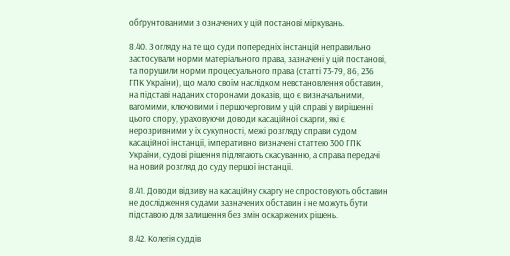обґрунтованими з означених у цій постанові міркувань.

8.40. З огляду на те що суди попередніх інстанцій неправильно застосували норми матеріального права, зазначені у цій постанові, та порушили норми процесуального права (статті 73-79, 86, 236 ГПК України), що мало своїм наслідком невстановлення обставин, на підставі наданих сторонами доказів, що є визначальними, вагомими, ключовими і першочерговим у цій справі у вирішенні цього спору, ураховуючи доводи касаційної скарги, які є нерозривними у їх сукупності, межі розгляду справи судом касаційної інстанції, імперативно визначені статтею 300 ГПК України, судові рішення підлягають скасуванню, а справа передачі на новий розгляд до суду першої інстанції.

8.41. Доводи відзиву на касаційну скаргу не спростовують обставин не дослідження судами зазначених обставин і не можуть бути підставою для залишення без змін оскаржених рішень.

8.42. Колегія суддів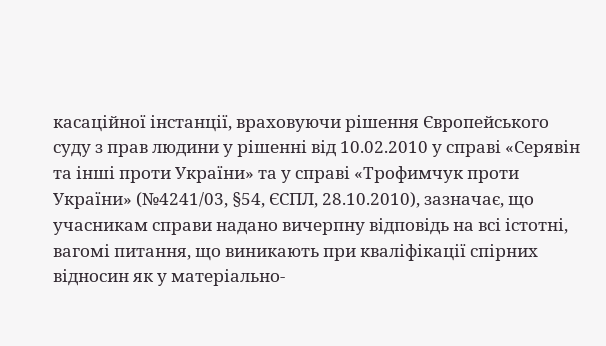касаційної інстанції, враховуючи рішення Європейського суду з прав людини у рішенні від 10.02.2010 у справі «Серявін та інші проти України» та у справі «Трофимчук проти України» (№4241/03, §54, ЄСПЛ, 28.10.2010), зазначає, що учасникам справи надано вичерпну відповідь на всі істотні, вагомі питання, що виникають при кваліфікації спірних відносин як у матеріально-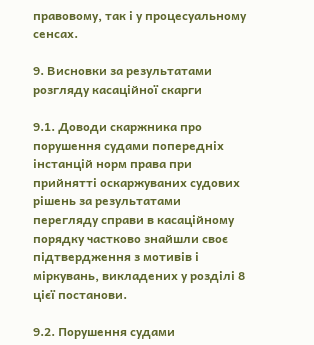правовому, так і у процесуальному сенсах.

9. Висновки за результатами розгляду касаційної скарги

9.1. Доводи скаржника про порушення судами попередніх інстанцій норм права при прийнятті оскаржуваних судових рішень за результатами перегляду справи в касаційному порядку частково знайшли своє підтвердження з мотивів і міркувань, викладених у розділі 8 цієї постанови.

9.2. Порушення судами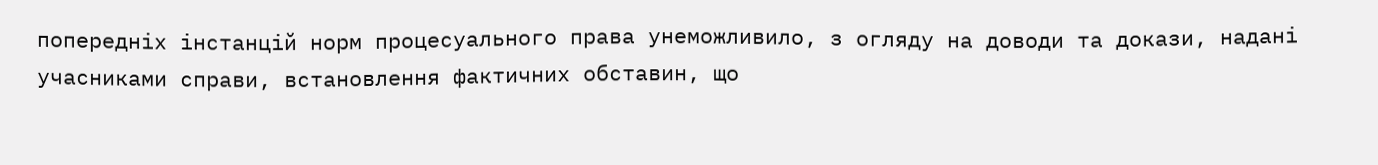попередніх інстанцій норм процесуального права унеможливило, з огляду на доводи та докази, надані учасниками справи, встановлення фактичних обставин, що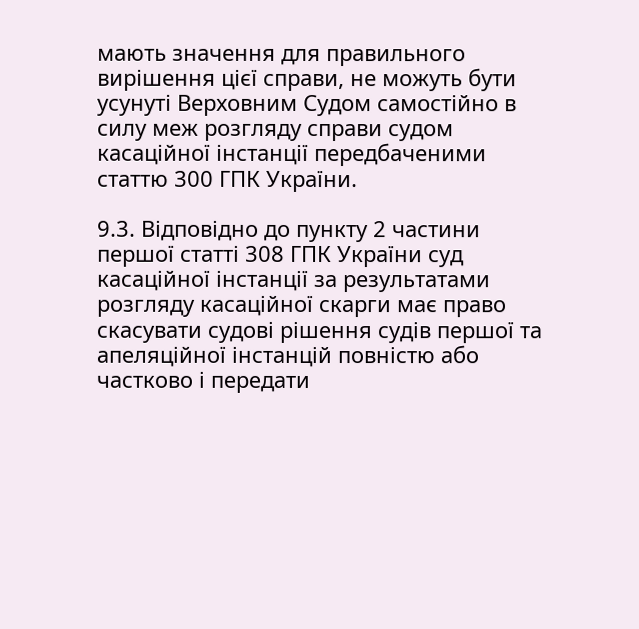мають значення для правильного вирішення цієї справи, не можуть бути усунуті Верховним Судом самостійно в силу меж розгляду справи судом касаційної інстанції передбаченими статтю 300 ГПК України.

9.3. Відповідно до пункту 2 частини першої статті 308 ГПК України суд касаційної інстанції за результатами розгляду касаційної скарги має право скасувати судові рішення судів першої та апеляційної інстанцій повністю або частково і передати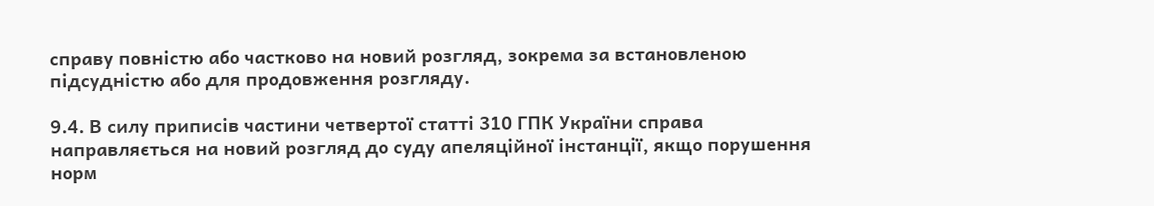справу повністю або частково на новий розгляд, зокрема за встановленою підсудністю або для продовження розгляду.

9.4. В силу приписів частини четвертої статті 310 ГПК України справа направляється на новий розгляд до суду апеляційної інстанції, якщо порушення норм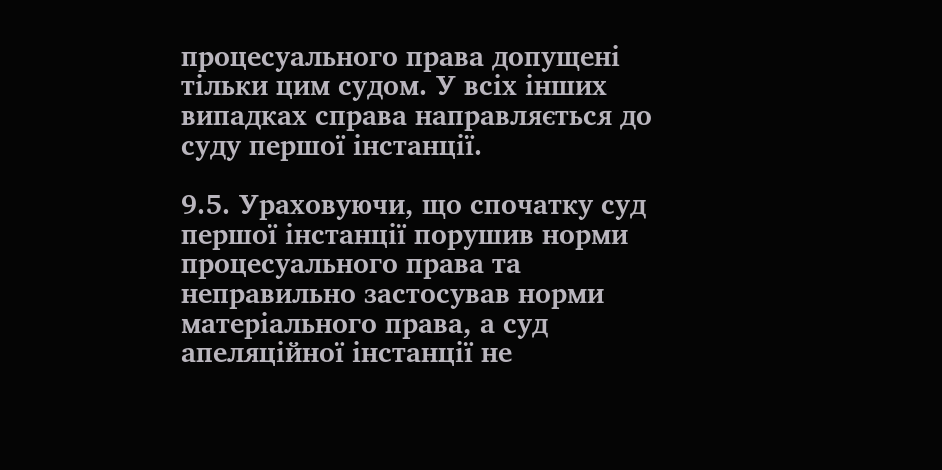процесуального права допущені тільки цим судом. У всіх інших випадках справа направляється до суду першої інстанції.

9.5. Ураховуючи, що спочатку суд першої інстанції порушив норми процесуального права та неправильно застосував норми матеріального права, а суд апеляційної інстанції не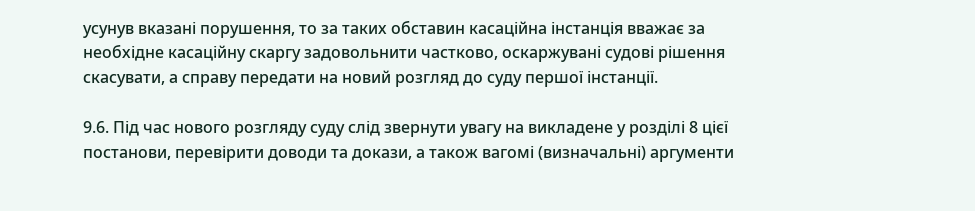усунув вказані порушення, то за таких обставин касаційна інстанція вважає за необхідне касаційну скаргу задовольнити частково, оскаржувані судові рішення скасувати, а справу передати на новий розгляд до суду першої інстанції.

9.6. Під час нового розгляду суду слід звернути увагу на викладене у розділі 8 цієї постанови, перевірити доводи та докази, а також вагомі (визначальні) аргументи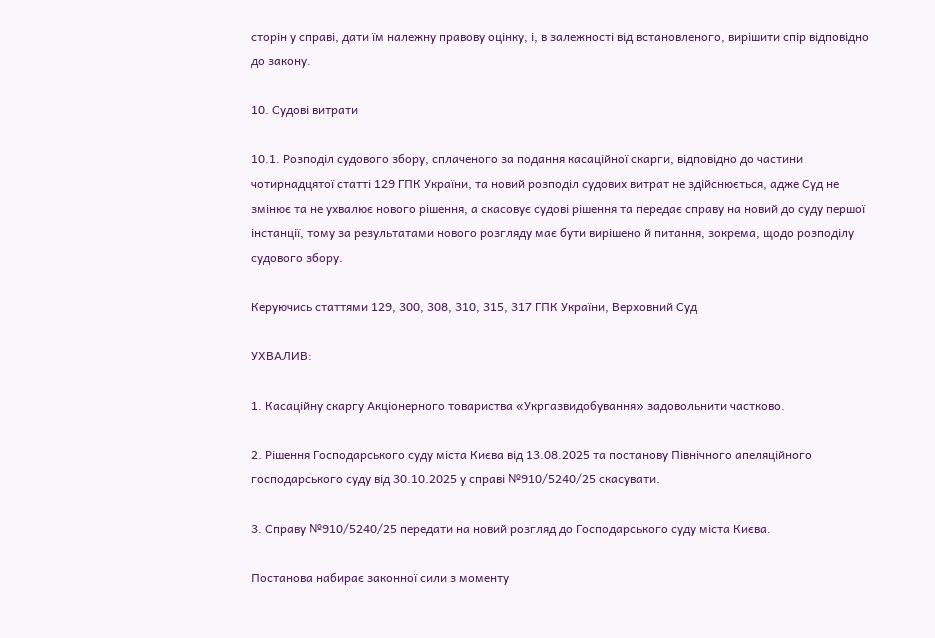сторін у справі, дати їм належну правову оцінку, і, в залежності від встановленого, вирішити спір відповідно до закону.

10. Судові витрати

10.1. Розподіл судового збору, сплаченого за подання касаційної скарги, відповідно до частини чотирнадцятої статті 129 ГПК України, та новий розподіл судових витрат не здійснюється, адже Суд не змінює та не ухвалює нового рішення, а скасовує судові рішення та передає справу на новий до суду першої інстанції, тому за результатами нового розгляду має бути вирішено й питання, зокрема, щодо розподілу судового збору.

Керуючись статтями 129, 300, 308, 310, 315, 317 ГПК України, Верховний Суд

УХВАЛИВ:

1. Касаційну скаргу Акціонерного товариства «Укргазвидобування» задовольнити частково.

2. Рішення Господарського суду міста Києва від 13.08.2025 та постанову Північного апеляційного господарського суду від 30.10.2025 у справі №910/5240/25 скасувати.

3. Справу №910/5240/25 передати на новий розгляд до Господарського суду міста Києва.

Постанова набирає законної сили з моменту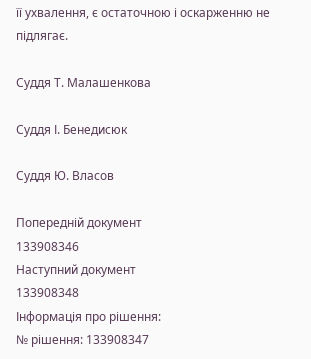її ухвалення, є остаточною і оскарженню не підлягає.

Суддя Т. Малашенкова

Суддя І. Бенедисюк

Суддя Ю. Власов

Попередній документ
133908346
Наступний документ
133908348
Інформація про рішення:
№ рішення: 133908347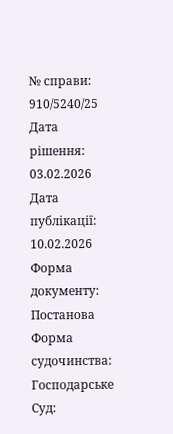№ справи: 910/5240/25
Дата рішення: 03.02.2026
Дата публікації: 10.02.2026
Форма документу: Постанова
Форма судочинства: Господарське
Суд: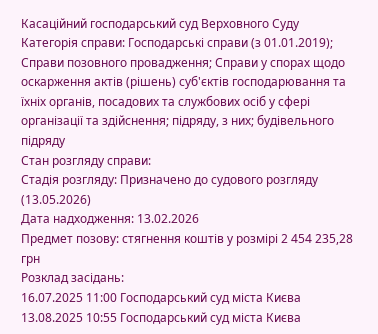Касаційний господарський суд Верховного Суду
Категорія справи: Господарські справи (з 01.01.2019); Справи позовного провадження; Справи у спорах щодо оскарження актів (рішень) суб'єктів господарювання та їхніх органів, посадових та службових осіб у сфері організації та здійснення; підряду, з них; будівельного підряду
Стан розгляду справи:
Стадія розгляду: Призначено до судового розгляду (13.05.2026)
Дата надходження: 13.02.2026
Предмет позову: стягнення коштів у розмірі 2 454 235,28 грн
Розклад засідань:
16.07.2025 11:00 Господарський суд міста Києва
13.08.2025 10:55 Господарський суд міста Києва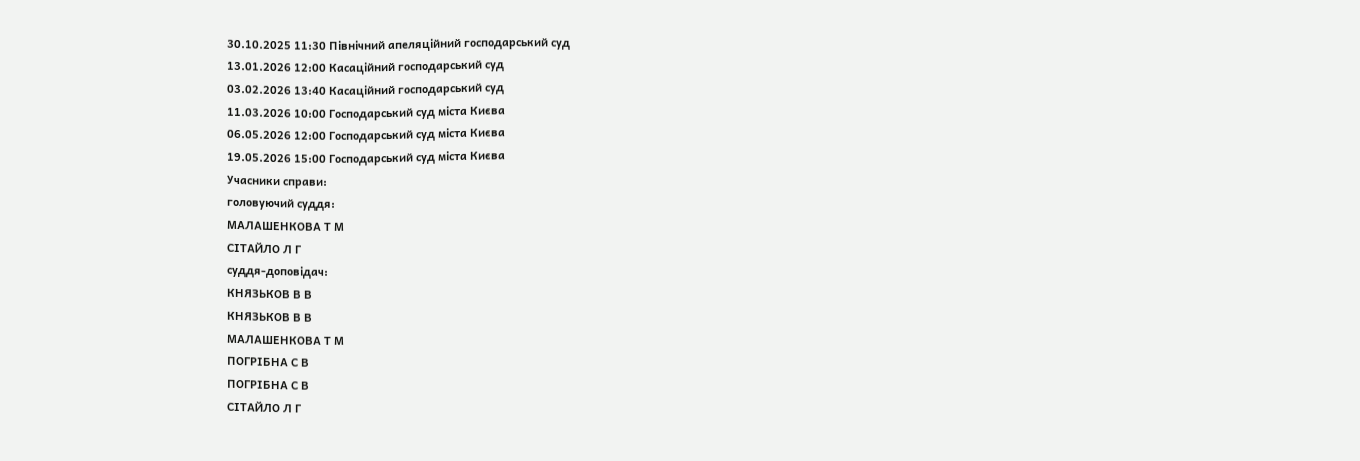30.10.2025 11:30 Північний апеляційний господарський суд
13.01.2026 12:00 Касаційний господарський суд
03.02.2026 13:40 Касаційний господарський суд
11.03.2026 10:00 Господарський суд міста Києва
06.05.2026 12:00 Господарський суд міста Києва
19.05.2026 15:00 Господарський суд міста Києва
Учасники справи:
головуючий суддя:
МАЛАШЕНКОВА Т М
СІТАЙЛО Л Г
суддя-доповідач:
КНЯЗЬКОВ В В
КНЯЗЬКОВ В В
МАЛАШЕНКОВА Т М
ПОГРІБНА С В
ПОГРІБНА С В
СІТАЙЛО Л Г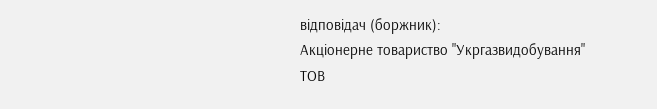відповідач (боржник):
Акціонерне товариство "Укргазвидобування"
ТОВ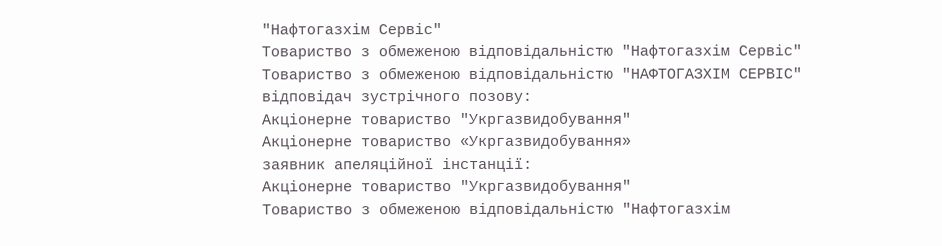"Нафтогазхім Сервіс"
Товариство з обмеженою відповідальністю "Нафтогазхім Сервіс"
Товариство з обмеженою відповідальністю "НАФТОГАЗХІМ СЕРВІС"
відповідач зустрічного позову:
Акціонерне товариство "Укргазвидобування"
Акціонерне товариство «Укргазвидобування»
заявник апеляційної інстанції:
Акціонерне товариство "Укргазвидобування"
Товариство з обмеженою відповідальністю "Нафтогазхім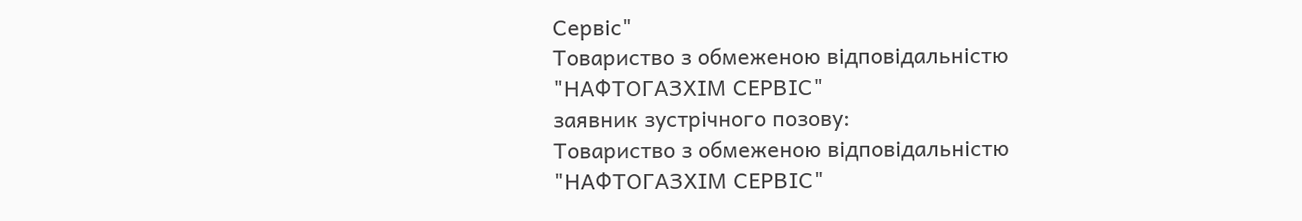Сервіс"
Товариство з обмеженою відповідальністю "НАФТОГАЗХІМ СЕРВІС"
заявник зустрічного позову:
Товариство з обмеженою відповідальністю "НАФТОГАЗХІМ СЕРВІС"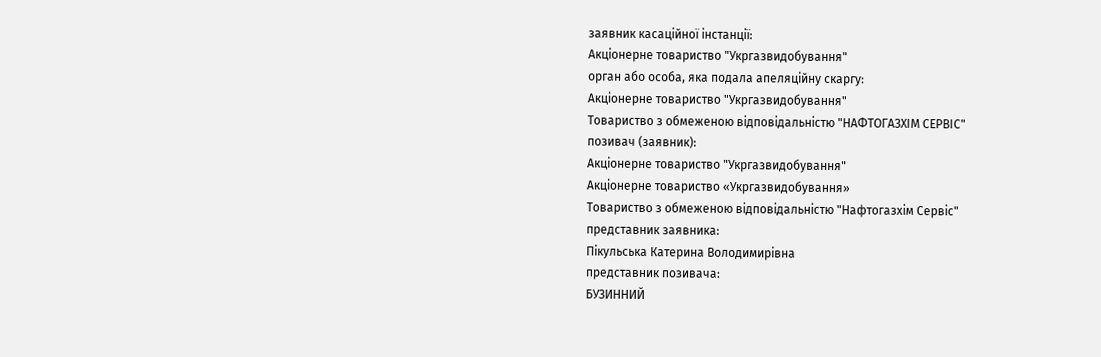заявник касаційної інстанції:
Акціонерне товариство "Укргазвидобування"
орган або особа, яка подала апеляційну скаргу:
Акціонерне товариство "Укргазвидобування"
Товариство з обмеженою відповідальністю "НАФТОГАЗХІМ СЕРВІС"
позивач (заявник):
Акціонерне товариство "Укргазвидобування"
Акціонерне товариство «Укргазвидобування»
Товариство з обмеженою відповідальністю "Нафтогазхім Сервіс"
представник заявника:
Пікульська Катерина Володимирівна
представник позивача:
БУЗИННИЙ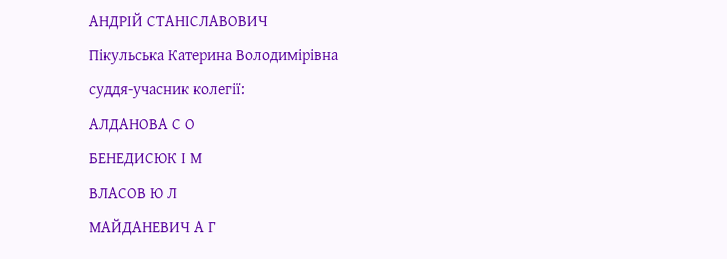АНДРІЙ СТАНІСЛАВОВИЧ
Пікульська Катерина Володимірівна
суддя-учасник колегії:
АЛДАНОВА С О
БЕНЕДИСЮК І М
ВЛАСОВ Ю Л
МАЙДАНЕВИЧ А Г